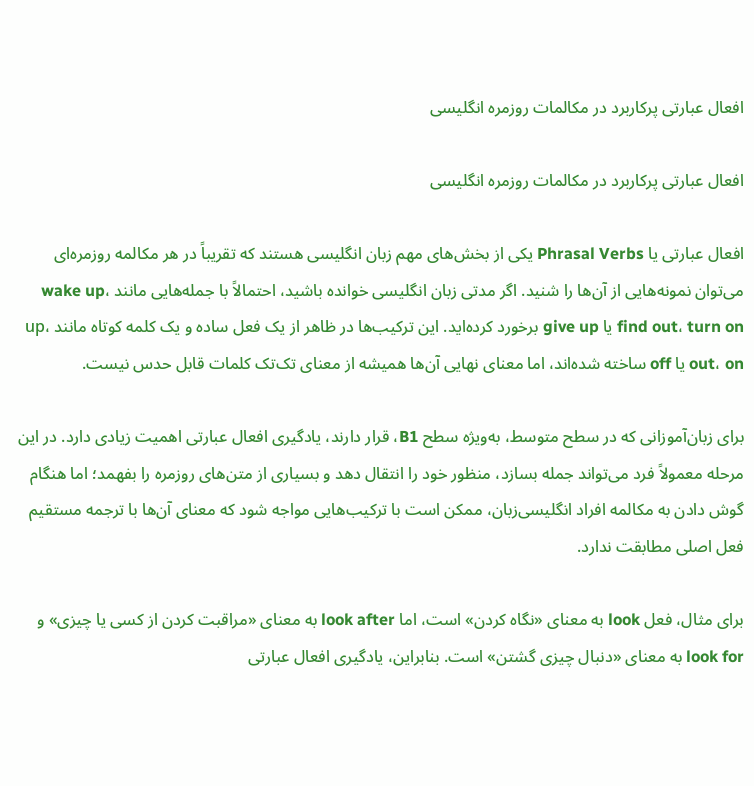افعال عبارتی پرکاربرد در مکالمات روزمره انگلیسی

افعال عبارتی پرکاربرد در مکالمات روزمره انگلیسی

افعال عبارتی یا Phrasal Verbs یکی از بخش‌های مهم زبان انگلیسی هستند که تقریباً در هر مکالمه روزمره‌ای می‌توان نمونه‌هایی از آن‌ها را شنید. اگر مدتی زبان انگلیسی خوانده باشید، احتمالاً با جمله‌هایی مانند wake up، find out، turn on یا give up برخورد کرده‌اید. این ترکیب‌ها در ظاهر از یک فعل ساده و یک کلمه کوتاه مانند up، out، on یا off ساخته شده‌اند، اما معنای نهایی آن‌ها همیشه از معنای تک‌تک کلمات قابل حدس نیست.

برای زبان‌آموزانی که در سطح متوسط، به‌ویژه سطح B1، قرار دارند، یادگیری افعال عبارتی اهمیت زیادی دارد. در این مرحله معمولاً فرد می‌تواند جمله بسازد، منظور خود را انتقال دهد و بسیاری از متن‌های روزمره را بفهمد؛ اما هنگام گوش دادن به مکالمه افراد انگلیسی‌زبان، ممکن است با ترکیب‌هایی مواجه شود که معنای آن‌ها با ترجمه مستقیم فعل اصلی مطابقت ندارد.

برای مثال، فعل look به معنای «نگاه کردن» است، اما look after به معنای «مراقبت کردن از کسی یا چیزی» و look for به معنای «دنبال چیزی گشتن» است. بنابراین، یادگیری افعال عبارتی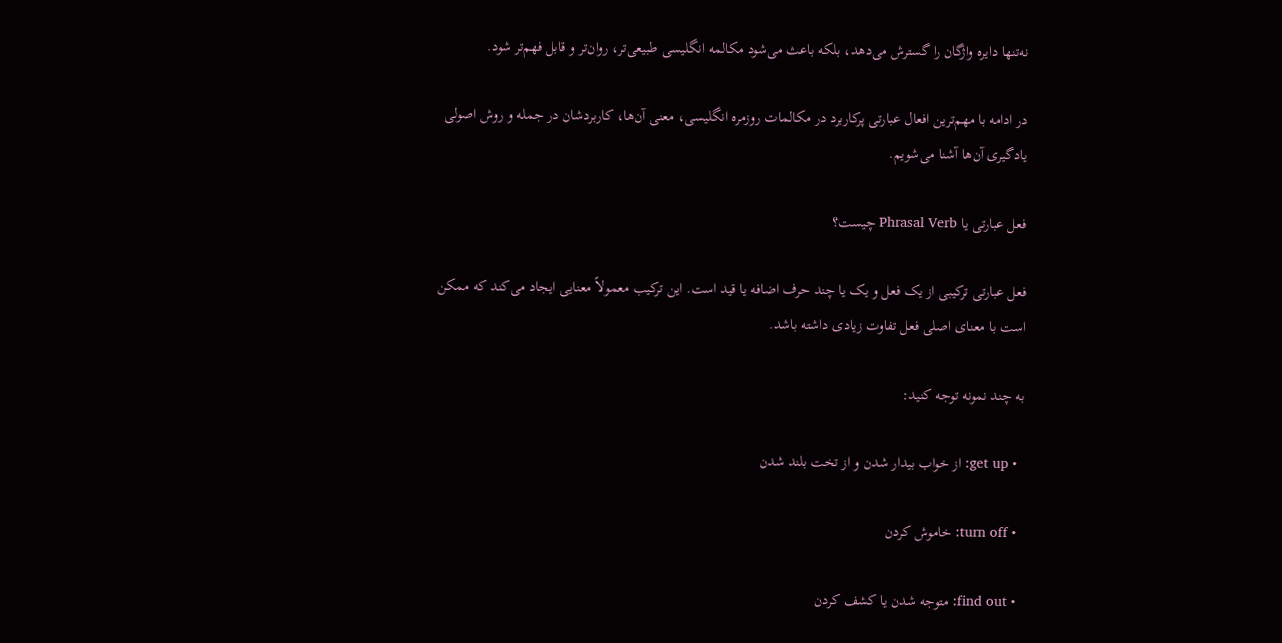نه‌تنها دایره واژگان را گسترش می‌دهد، بلکه باعث می‌شود مکالمه انگلیسی طبیعی‌تر، روان‌تر و قابل فهم‌تر شود.

در ادامه با مهم‌ترین افعال عبارتی پرکاربرد در مکالمات روزمره انگلیسی، معنی آن‌ها، کاربردشان در جمله و روش اصولی یادگیری آن‌ها آشنا می‌شویم.

فعل عبارتی یا Phrasal Verb چیست؟

فعل عبارتی ترکیبی از یک فعل و یک یا چند حرف اضافه یا قید است. این ترکیب معمولاً معنایی ایجاد می‌کند که ممکن است با معنای اصلی فعل تفاوت زیادی داشته باشد.

به چند نمونه توجه کنید:

  • get up: از خواب بیدار شدن و از تخت بلند شدن

  • turn off: خاموش کردن

  • find out: متوجه شدن یا کشف کردن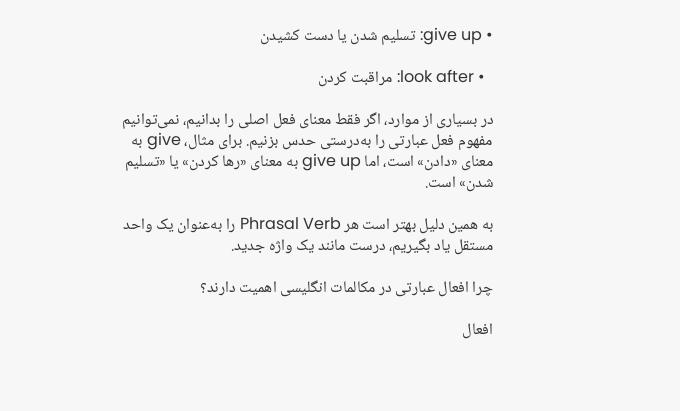• give up: تسلیم شدن یا دست کشیدن

  • look after: مراقبت کردن

در بسیاری از موارد، اگر فقط معنای فعل اصلی را بدانیم، نمی‌توانیم مفهوم فعل عبارتی را به‌درستی حدس بزنیم. برای مثال، give به معنای «دادن» است، اما give up به معنای «رها کردن» یا «تسلیم شدن» است.

به همین دلیل بهتر است هر Phrasal Verb را به‌عنوان یک واحد مستقل یاد بگیریم، درست مانند یک واژه جدید.

چرا افعال عبارتی در مکالمات انگلیسی اهمیت دارند؟

افعال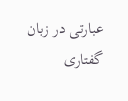عبارتی در زبان گفتاری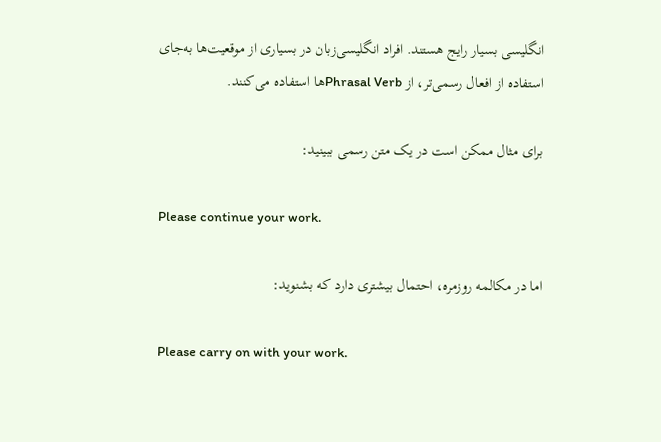انگلیسی بسیار رایج هستند. افراد انگلیسی‌زبان در بسیاری از موقعیت‌ها به‌جای استفاده از افعال رسمی‌تر، از Phrasal Verbها استفاده می‌کنند.

برای مثال ممکن است در یک متن رسمی ببینید:

Please continue your work.

اما در مکالمه روزمره، احتمال بیشتری دارد که بشنوید:

Please carry on with your work.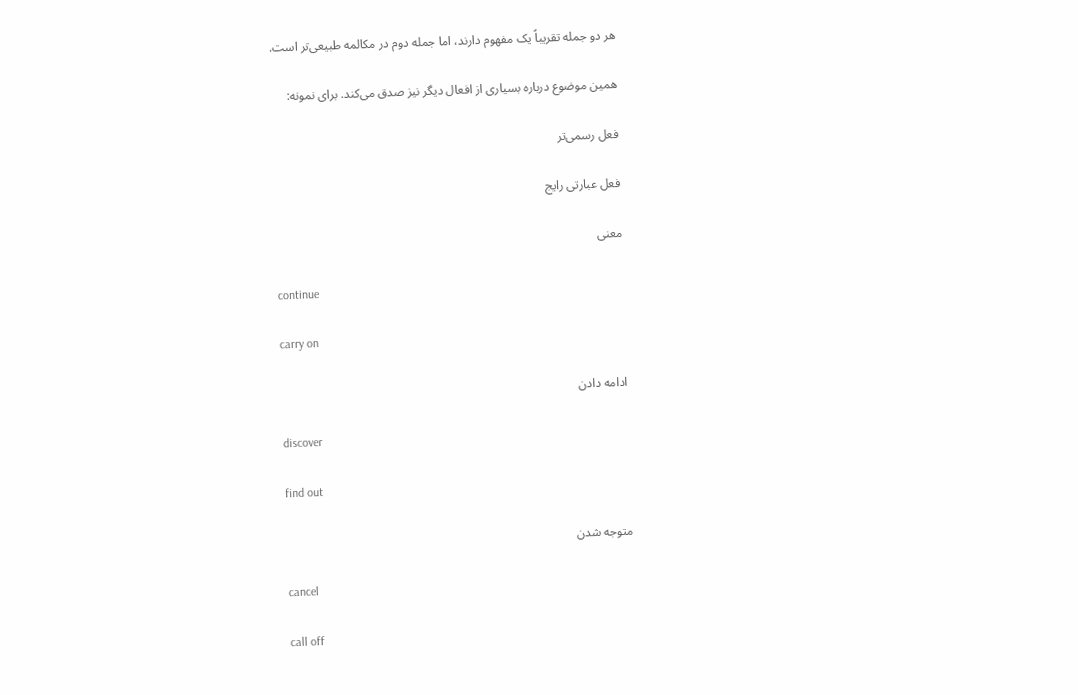هر دو جمله تقریباً یک مفهوم دارند، اما جمله دوم در مکالمه طبیعی‌تر است.

همین موضوع درباره بسیاری از افعال دیگر نیز صدق می‌کند. برای نمونه:

فعل رسمی‌تر

فعل عبارتی رایج

معنی

continue

carry on

ادامه دادن

discover

find out

متوجه شدن

cancel

call off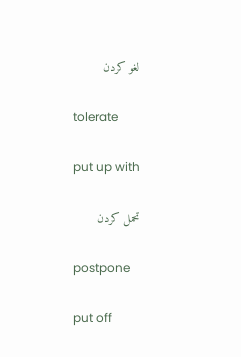لغو کردن

tolerate

put up with

تحمل کردن

postpone

put off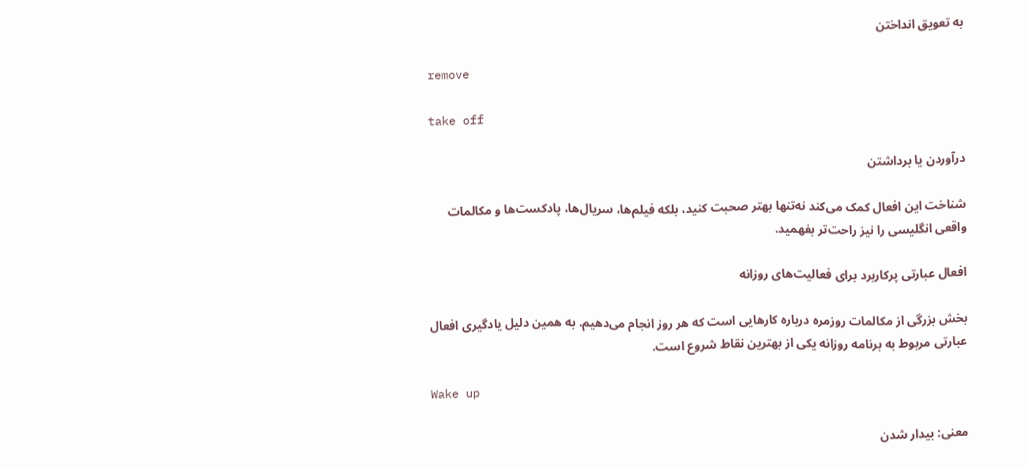به تعویق انداختن

remove

take off

درآوردن یا برداشتن

شناخت این افعال کمک می‌کند نه‌تنها بهتر صحبت کنید، بلکه فیلم‌ها، سریال‌ها، پادکست‌ها و مکالمات واقعی انگلیسی را نیز راحت‌تر بفهمید.

افعال عبارتی پرکاربرد برای فعالیت‌های روزانه

بخش بزرگی از مکالمات روزمره درباره کارهایی است که هر روز انجام می‌دهیم. به همین دلیل یادگیری افعال عبارتی مربوط به برنامه روزانه یکی از بهترین نقاط شروع است.

Wake up

معنی: بیدار شدن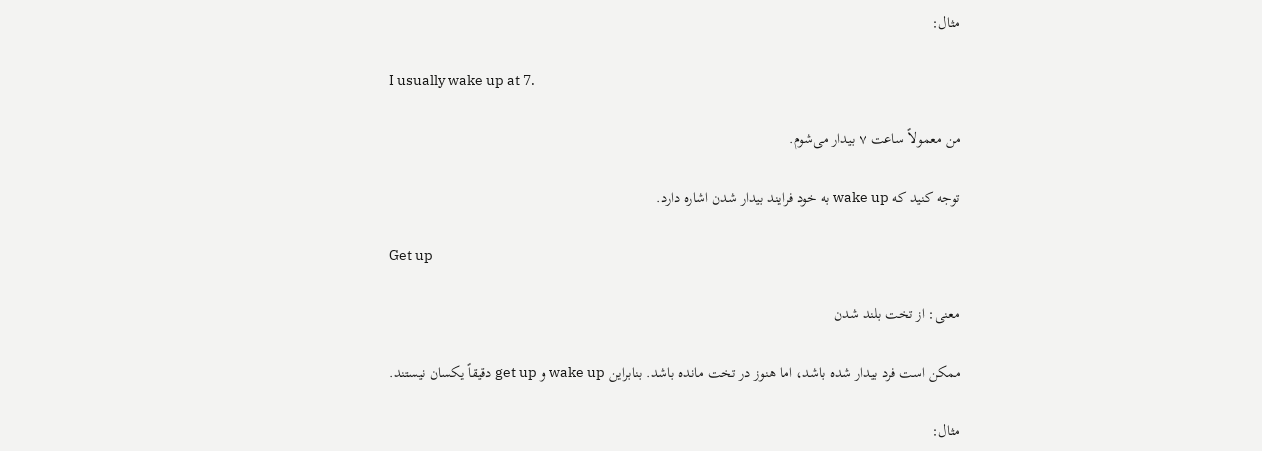مثال:

I usually wake up at 7.

من معمولاً ساعت ۷ بیدار می‌شوم.

توجه کنید که wake up به خود فرایند بیدار شدن اشاره دارد.

Get up

معنی: از تخت بلند شدن

ممکن است فرد بیدار شده باشد، اما هنوز در تخت مانده باشد. بنابراین wake up و get up دقیقاً یکسان نیستند.

مثال: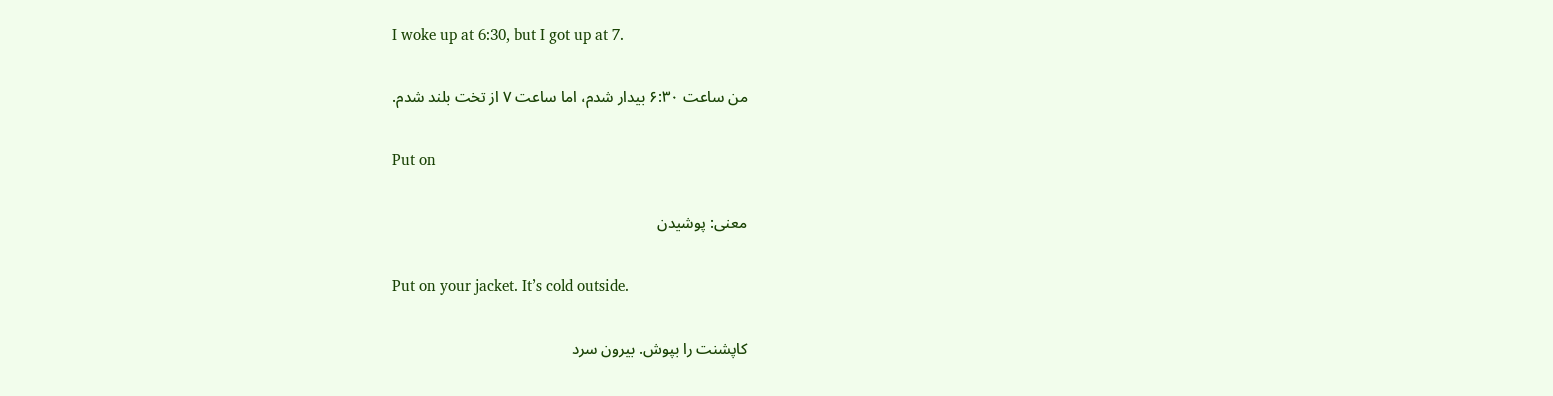I woke up at 6:30, but I got up at 7.

من ساعت ۶:۳۰ بیدار شدم، اما ساعت ۷ از تخت بلند شدم.

Put on

معنی: پوشیدن

Put on your jacket. It’s cold outside.

کاپشنت را بپوش. بیرون سرد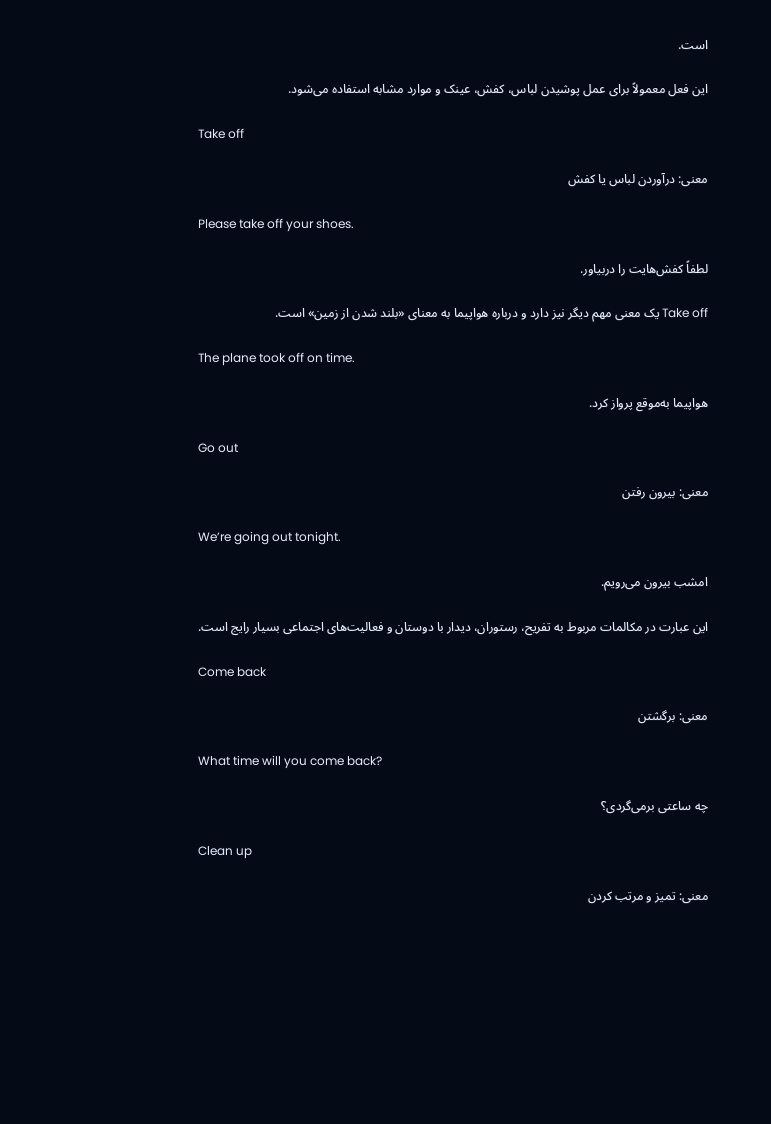است.

این فعل معمولاً برای عمل پوشیدن لباس، کفش، عینک و موارد مشابه استفاده می‌شود.

Take off

معنی: درآوردن لباس یا کفش

Please take off your shoes.

لطفاً کفش‌هایت را دربیاور.

Take off یک معنی مهم دیگر نیز دارد و درباره هواپیما به معنای «بلند شدن از زمین» است.

The plane took off on time.

هواپیما به‌موقع پرواز کرد.

Go out

معنی: بیرون رفتن

We’re going out tonight.

امشب بیرون می‌رویم.

این عبارت در مکالمات مربوط به تفریح، رستوران، دیدار با دوستان و فعالیت‌های اجتماعی بسیار رایج است.

Come back

معنی: برگشتن

What time will you come back?

چه ساعتی برمی‌گردی؟

Clean up

معنی: تمیز و مرتب کردن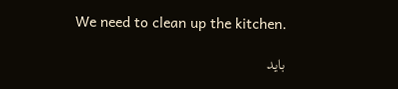We need to clean up the kitchen.

باید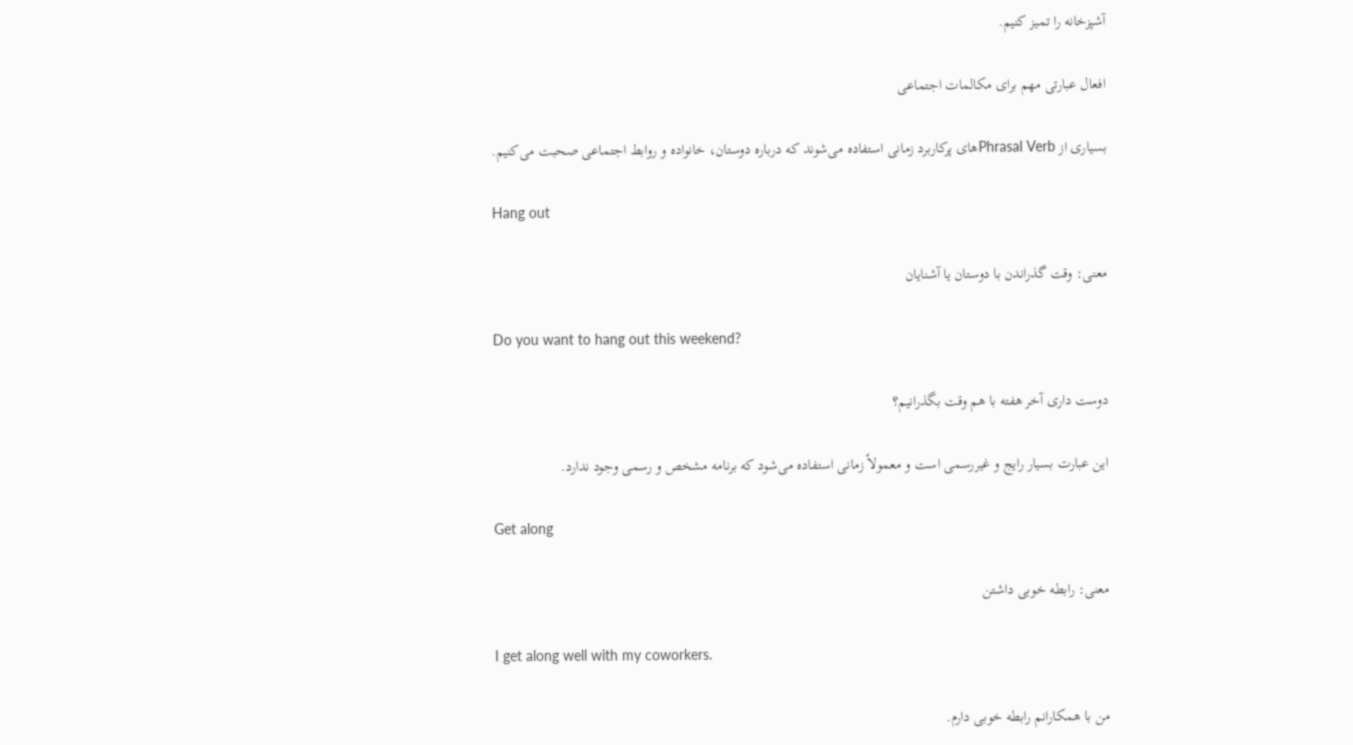آشپزخانه را تمیز کنیم.

افعال عبارتی مهم برای مکالمات اجتماعی

بسیاری از Phrasal Verbهای پرکاربرد زمانی استفاده می‌شوند که درباره دوستان، خانواده و روابط اجتماعی صحبت می‌کنیم.

Hang out

معنی: وقت گذراندن با دوستان یا آشنایان

Do you want to hang out this weekend?

دوست داری آخر هفته با هم وقت بگذرانیم؟

این عبارت بسیار رایج و غیررسمی است و معمولاً زمانی استفاده می‌شود که برنامه مشخص و رسمی وجود ندارد.

Get along

معنی: رابطه خوبی داشتن

I get along well with my coworkers.

من با همکارانم رابطه خوبی دارم.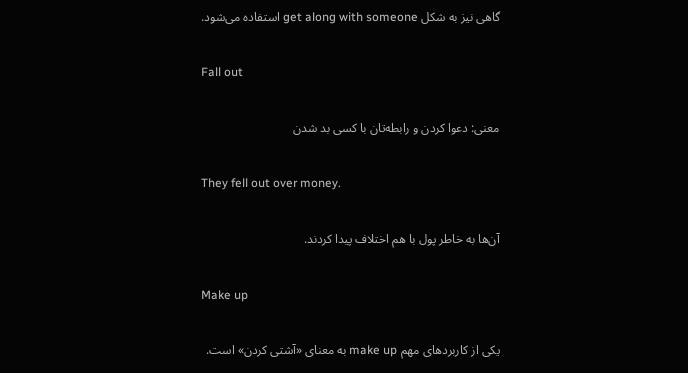گاهی نیز به شکل get along with someone استفاده می‌شود.

Fall out

معنی: دعوا کردن و رابطه‌تان با کسی بد شدن

They fell out over money.

آن‌ها به خاطر پول با هم اختلاف پیدا کردند.

Make up

یکی از کاربردهای مهم make up به معنای «آشتی کردن» است.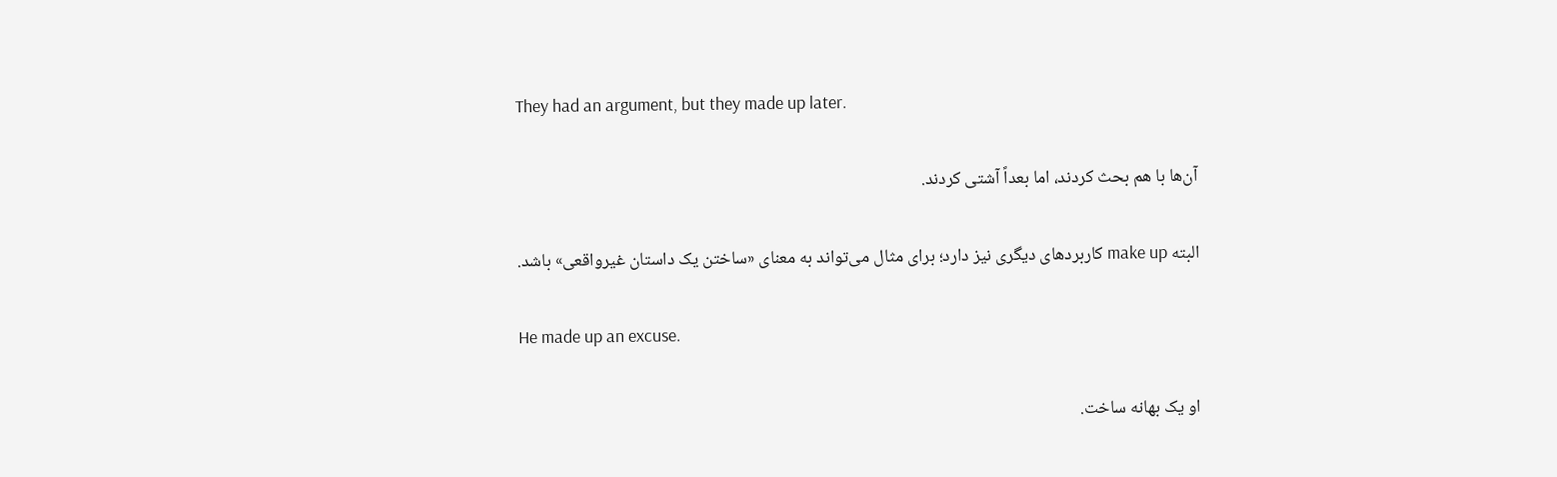They had an argument, but they made up later.

آن‌ها با هم بحث کردند، اما بعداً آشتی کردند.

البته make up کاربردهای دیگری نیز دارد؛ برای مثال می‌تواند به معنای «ساختن یک داستان غیرواقعی» باشد.

He made up an excuse.

او یک بهانه ساخت.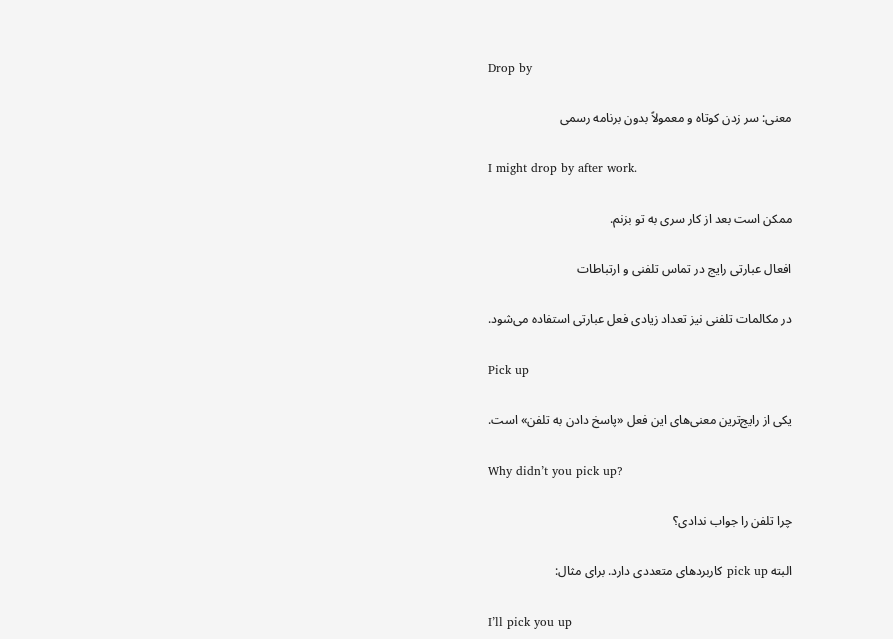Drop by

معنی: سر زدن کوتاه و معمولاً بدون برنامه رسمی

I might drop by after work.

ممکن است بعد از کار سری به تو بزنم.

افعال عبارتی رایج در تماس تلفنی و ارتباطات

در مکالمات تلفنی نیز تعداد زیادی فعل عبارتی استفاده می‌شود.

Pick up

یکی از رایج‌ترین معنی‌های این فعل «پاسخ دادن به تلفن» است.

Why didn’t you pick up?

چرا تلفن را جواب ندادی؟

البته pick up کاربردهای متعددی دارد. برای مثال:

I’ll pick you up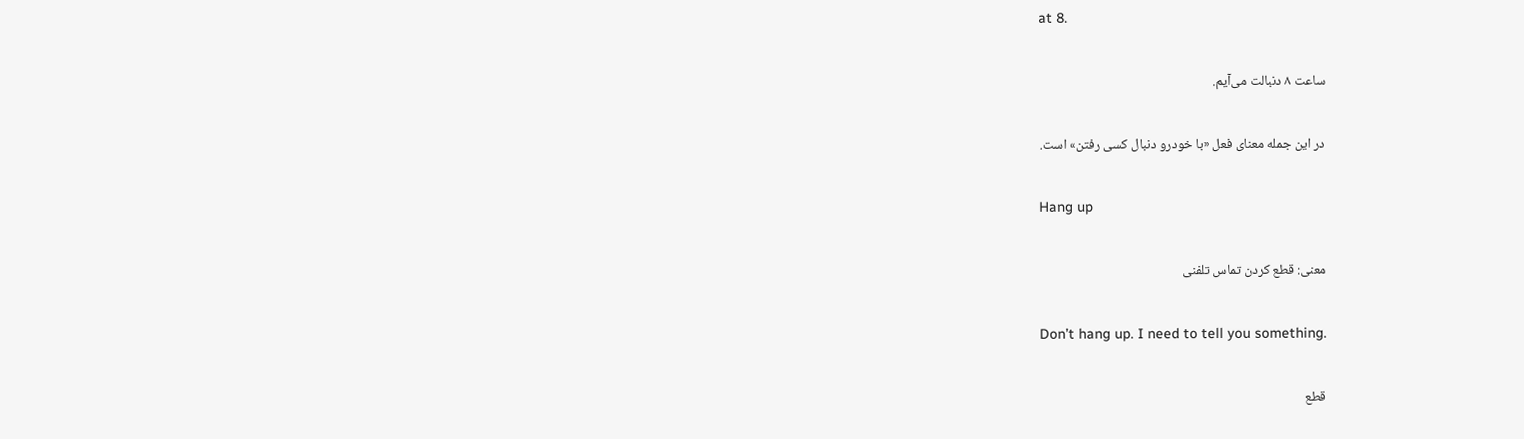at 8.

ساعت ۸ دنبالت می‌آیم.

در این جمله معنای فعل «با خودرو دنبال کسی رفتن» است.

Hang up

معنی: قطع کردن تماس تلفنی

Don’t hang up. I need to tell you something.

قطع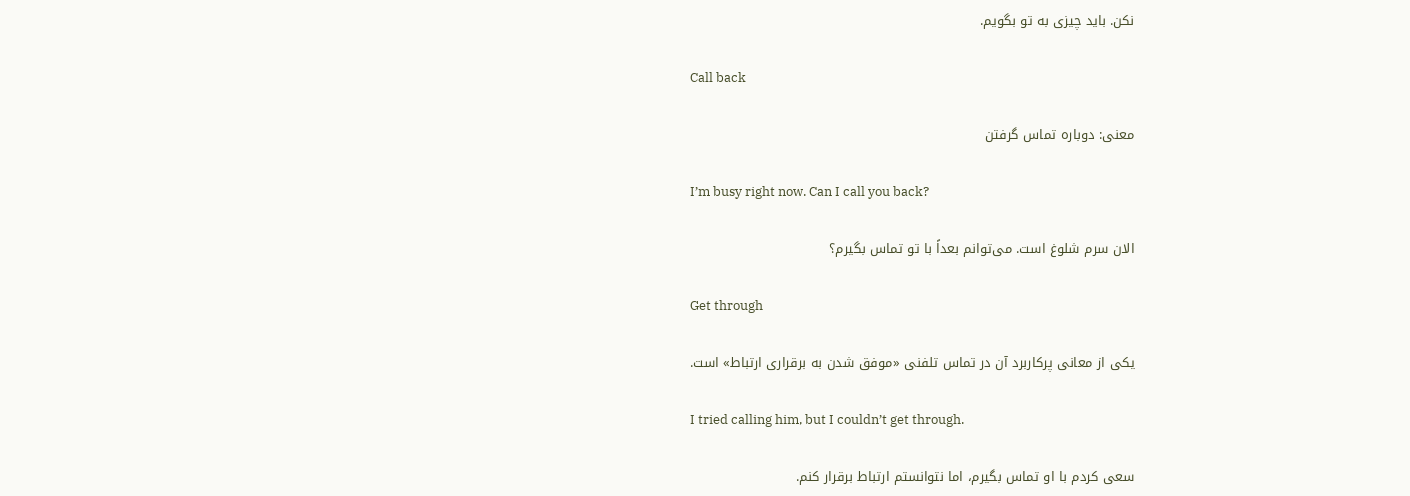نکن. باید چیزی به تو بگویم.

Call back

معنی: دوباره تماس گرفتن

I’m busy right now. Can I call you back?

الان سرم شلوغ است. می‌توانم بعداً با تو تماس بگیرم؟

Get through

یکی از معانی پرکاربرد آن در تماس تلفنی «موفق شدن به برقراری ارتباط» است.

I tried calling him, but I couldn’t get through.

سعی کردم با او تماس بگیرم، اما نتوانستم ارتباط برقرار کنم.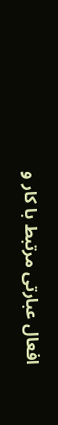افعال عبارتی مرتبط با کار و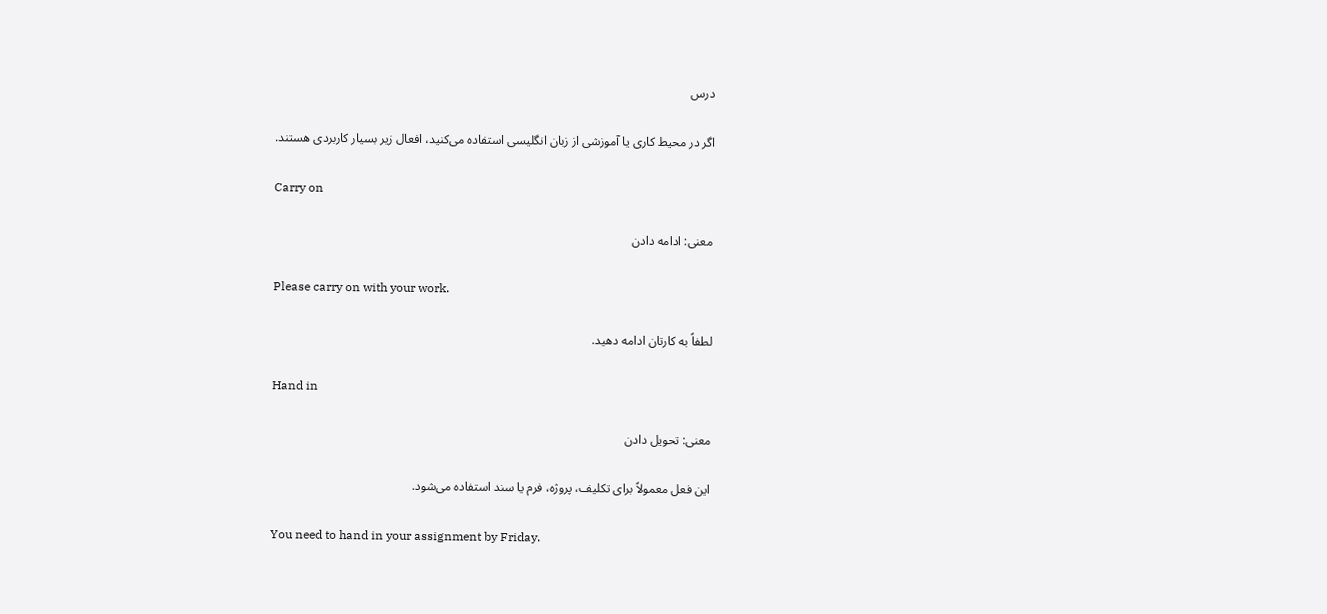درس

اگر در محیط کاری یا آموزشی از زبان انگلیسی استفاده می‌کنید، افعال زیر بسیار کاربردی هستند.

Carry on

معنی: ادامه دادن

Please carry on with your work.

لطفاً به کارتان ادامه دهید.

Hand in

معنی: تحویل دادن

این فعل معمولاً برای تکلیف، پروژه، فرم یا سند استفاده می‌شود.

You need to hand in your assignment by Friday.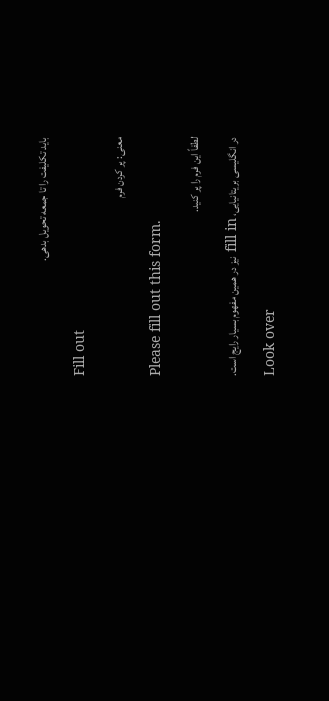باید تکلیفت را تا جمعه تحویل بدهی.

Fill out

معنی: پر کردن فرم

Please fill out this form.

لطفاً این فرم را پر کنید.

در انگلیسی بریتانیایی، fill in نیز در همین مفهوم بسیار رایج است.

Look over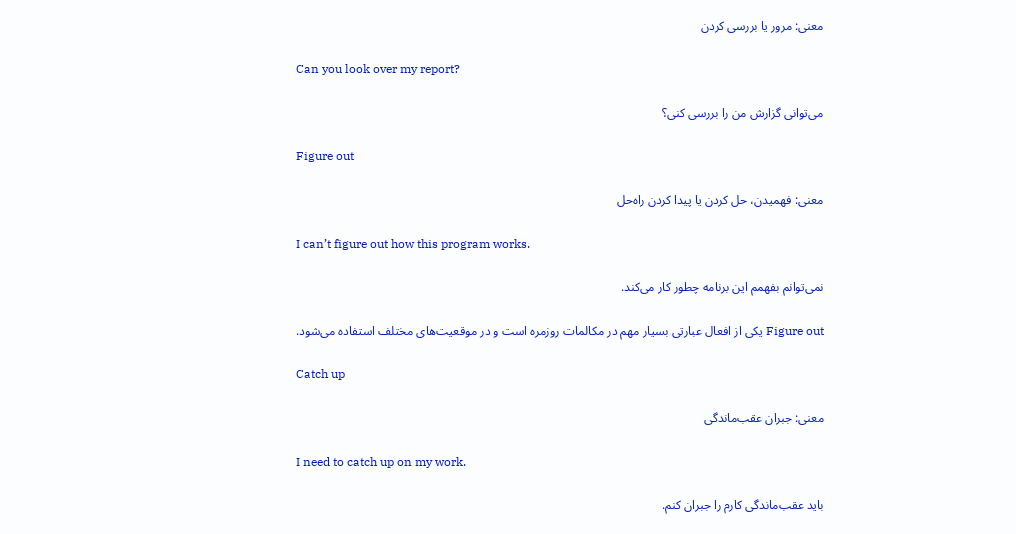معنی: مرور یا بررسی کردن

Can you look over my report?

می‌توانی گزارش من را بررسی کنی؟

Figure out

معنی: فهمیدن، حل کردن یا پیدا کردن راه‌حل

I can’t figure out how this program works.

نمی‌توانم بفهمم این برنامه چطور کار می‌کند.

Figure out یکی از افعال عبارتی بسیار مهم در مکالمات روزمره است و در موقعیت‌های مختلف استفاده می‌شود.

Catch up

معنی: جبران عقب‌ماندگی

I need to catch up on my work.

باید عقب‌ماندگی کارم را جبران کنم.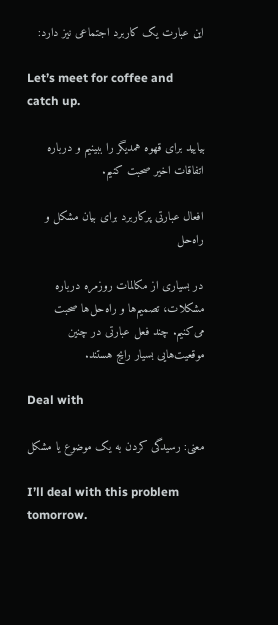این عبارت یک کاربرد اجتماعی نیز دارد:

Let’s meet for coffee and catch up.

بیایید برای قهوه همدیگر را ببینیم و درباره اتفاقات اخیر صحبت کنیم.

افعال عبارتی پرکاربرد برای بیان مشکل و راه‌حل

در بسیاری از مکالمات روزمره درباره مشکلات، تصمیم‌ها و راه‌حل‌ها صحبت می‌کنیم. چند فعل عبارتی در چنین موقعیت‌هایی بسیار رایج هستند.

Deal with

معنی: رسیدگی کردن به یک موضوع یا مشکل

I’ll deal with this problem tomorrow.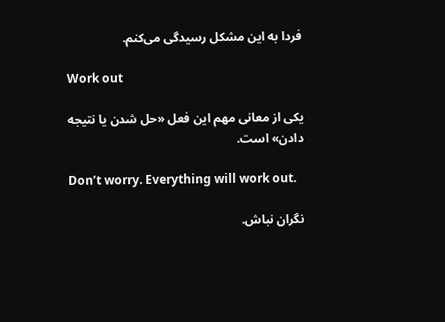فردا به این مشکل رسیدگی می‌کنم.

Work out

یکی از معانی مهم این فعل «حل شدن یا نتیجه دادن» است.

Don’t worry. Everything will work out.

نگران نباش.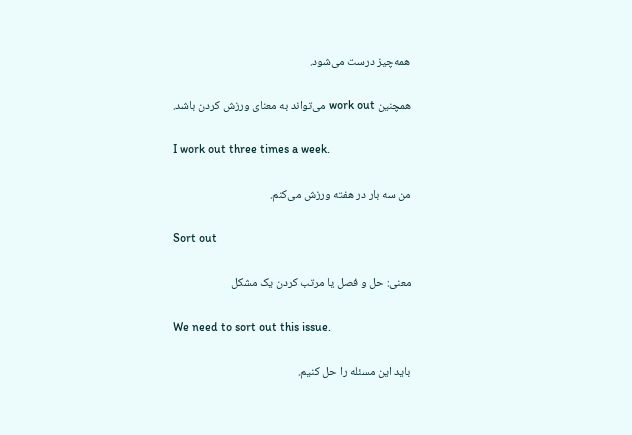همه‌چیز درست می‌شود.

همچنین work out می‌تواند به معنای ورزش کردن باشد.

I work out three times a week.

من سه بار در هفته ورزش می‌کنم.

Sort out

معنی: حل و فصل یا مرتب کردن یک مشکل

We need to sort out this issue.

باید این مسئله را حل کنیم.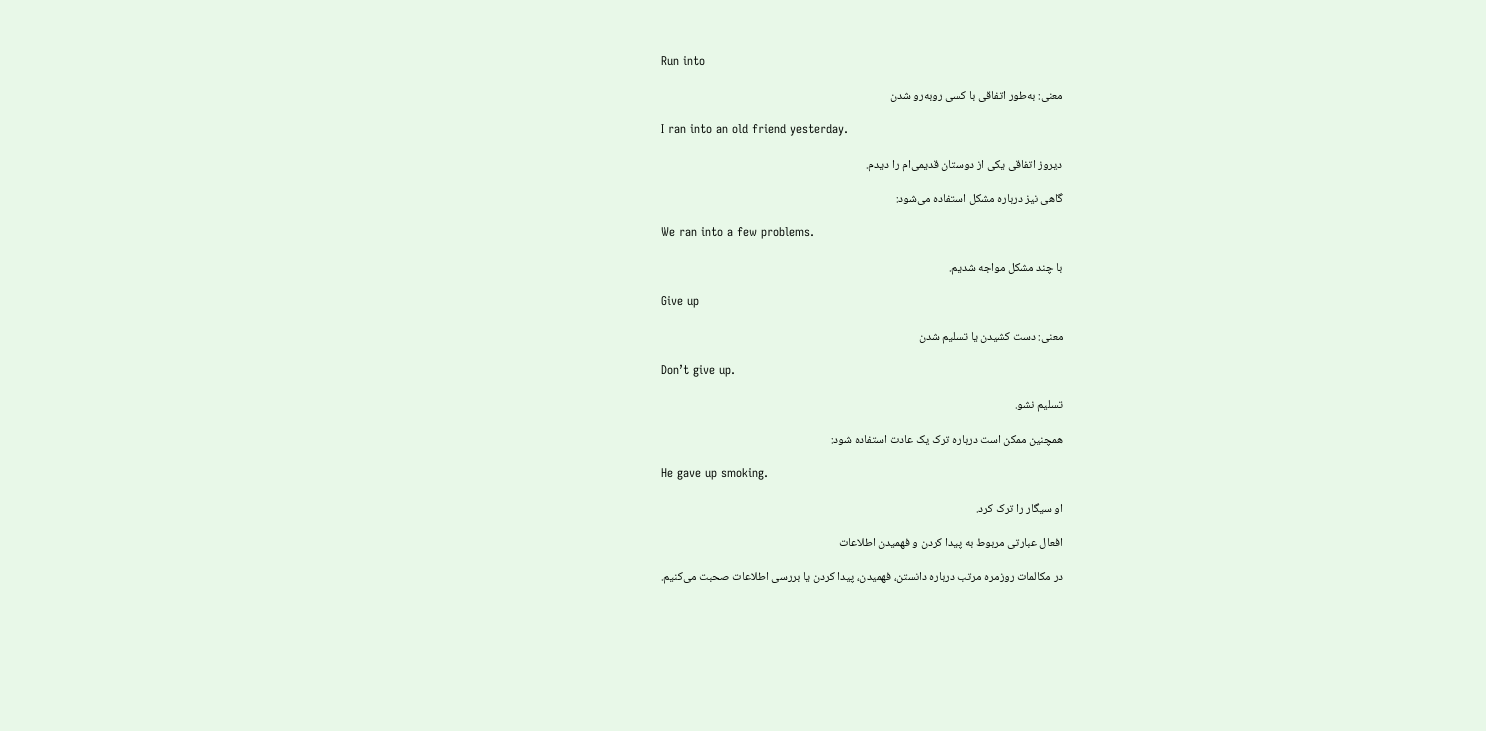Run into

معنی: به‌طور اتفاقی با کسی روبه‌رو شدن

I ran into an old friend yesterday.

دیروز اتفاقی یکی از دوستان قدیمی‌ام را دیدم.

گاهی نیز درباره مشکل استفاده می‌شود:

We ran into a few problems.

با چند مشکل مواجه شدیم.

Give up

معنی: دست کشیدن یا تسلیم شدن

Don’t give up.

تسلیم نشو.

همچنین ممکن است درباره ترک یک عادت استفاده شود:

He gave up smoking.

او سیگار را ترک کرد.

افعال عبارتی مربوط به پیدا کردن و فهمیدن اطلاعات

در مکالمات روزمره مرتب درباره دانستن، فهمیدن، پیدا کردن یا بررسی اطلاعات صحبت می‌کنیم.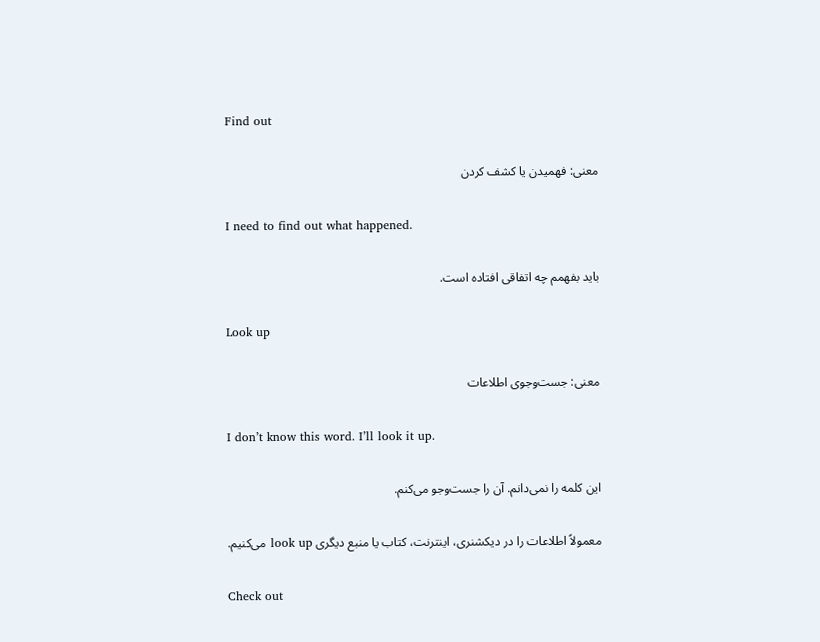Find out

معنی: فهمیدن یا کشف کردن

I need to find out what happened.

باید بفهمم چه اتفاقی افتاده است.

Look up

معنی: جست‌وجوی اطلاعات

I don’t know this word. I’ll look it up.

این کلمه را نمی‌دانم. آن را جست‌وجو می‌کنم.

معمولاً اطلاعات را در دیکشنری، اینترنت، کتاب یا منبع دیگری look up می‌کنیم.

Check out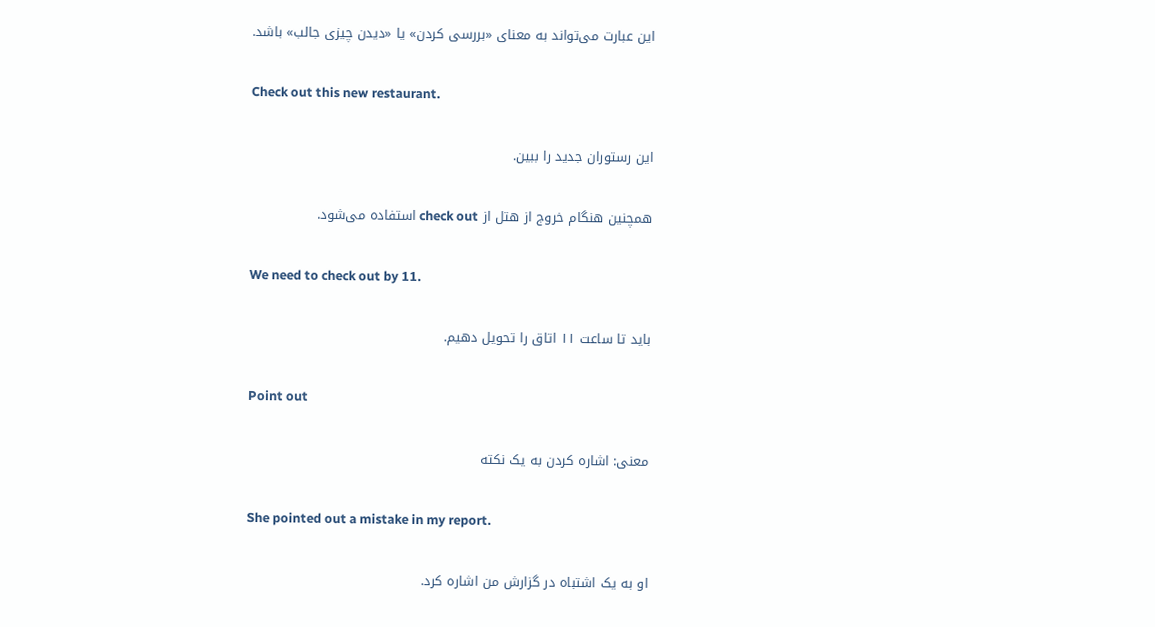این عبارت می‌تواند به معنای «بررسی کردن» یا «دیدن چیزی جالب» باشد.

Check out this new restaurant.

این رستوران جدید را ببین.

همچنین هنگام خروج از هتل از check out استفاده می‌شود.

We need to check out by 11.

باید تا ساعت ۱۱ اتاق را تحویل دهیم.

Point out

معنی: اشاره کردن به یک نکته

She pointed out a mistake in my report.

او به یک اشتباه در گزارش من اشاره کرد.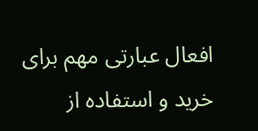افعال عبارتی مهم برای خرید و استفاده از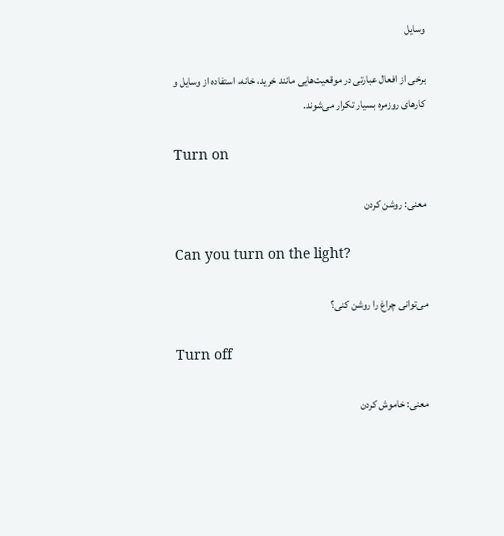وسایل

برخی از افعال عبارتی در موقعیت‌هایی مانند خرید، خانه، استفاده از وسایل و کارهای روزمره بسیار تکرار می‌شوند.

Turn on

معنی: روشن کردن

Can you turn on the light?

می‌توانی چراغ را روشن کنی؟

Turn off

معنی: خاموش کردن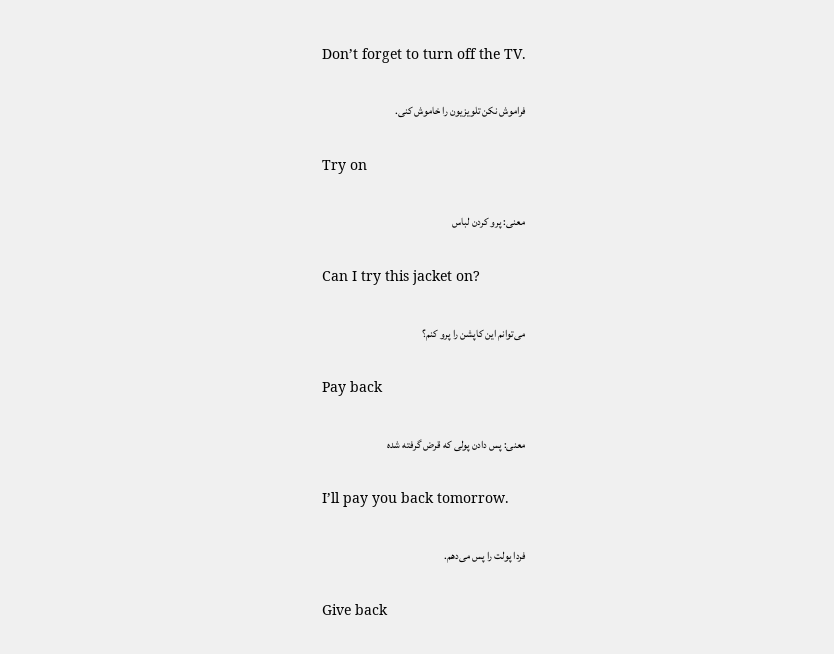Don’t forget to turn off the TV.

فراموش نکن تلویزیون را خاموش کنی.

Try on

معنی: پرو کردن لباس

Can I try this jacket on?

می‌توانم این کاپشن را پرو کنم؟

Pay back

معنی: پس دادن پولی که قرض گرفته شده

I’ll pay you back tomorrow.

فردا پولت را پس می‌دهم.

Give back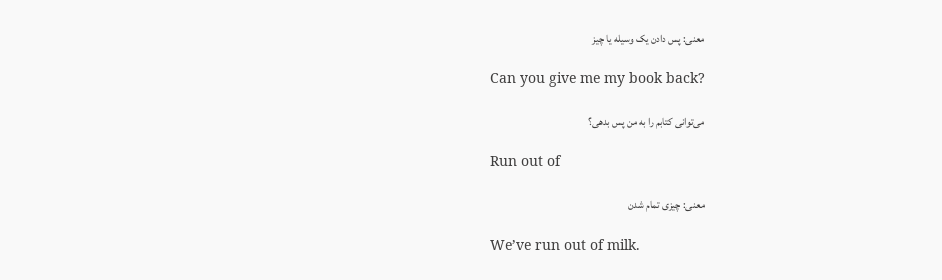معنی: پس دادن یک وسیله یا چیز

Can you give me my book back?

می‌توانی کتابم را به من پس بدهی؟

Run out of

معنی: چیزی تمام شدن

We’ve run out of milk.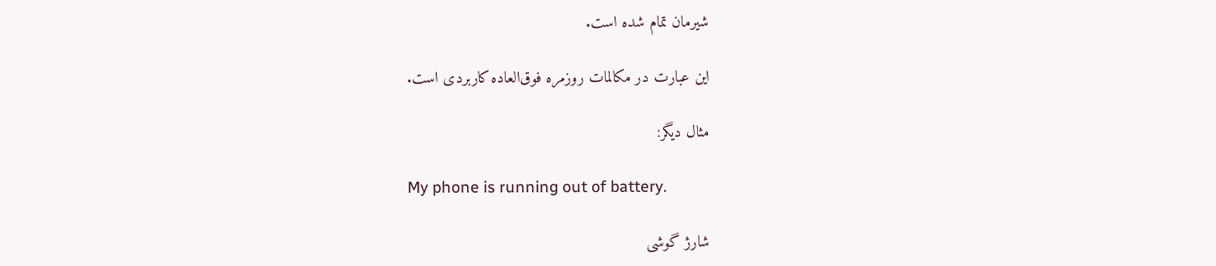شیرمان تمام شده است.

این عبارت در مکالمات روزمره فوق‌العاده کاربردی است.

مثال دیگر:

My phone is running out of battery.

شارژ گوشی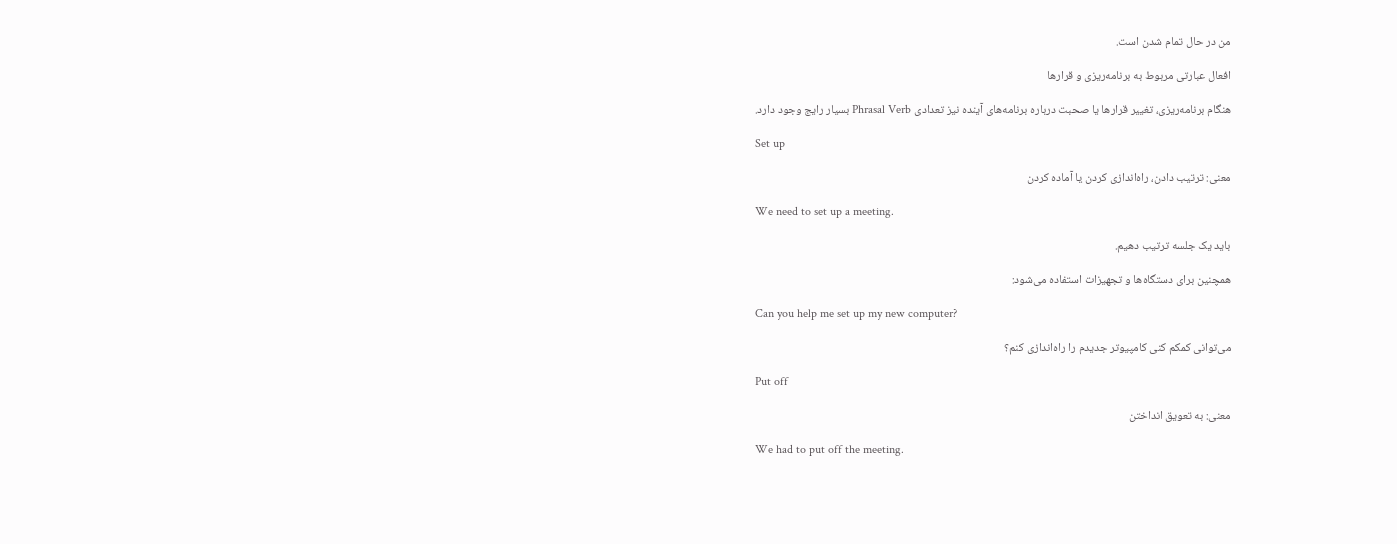من در حال تمام شدن است.

افعال عبارتی مربوط به برنامه‌ریزی و قرارها

هنگام برنامه‌ریزی، تغییر قرارها یا صحبت درباره برنامه‌های آینده نیز تعدادی Phrasal Verb بسیار رایج وجود دارد.

Set up

معنی: ترتیب دادن، راه‌اندازی کردن یا آماده کردن

We need to set up a meeting.

باید یک جلسه ترتیب دهیم.

همچنین برای دستگاه‌ها و تجهیزات استفاده می‌شود:

Can you help me set up my new computer?

می‌توانی کمکم کنی کامپیوتر جدیدم را راه‌اندازی کنم؟

Put off

معنی: به تعویق انداختن

We had to put off the meeting.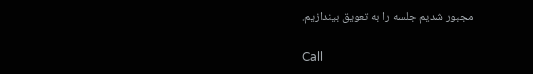مجبور شدیم جلسه را به تعویق بیندازیم.

Call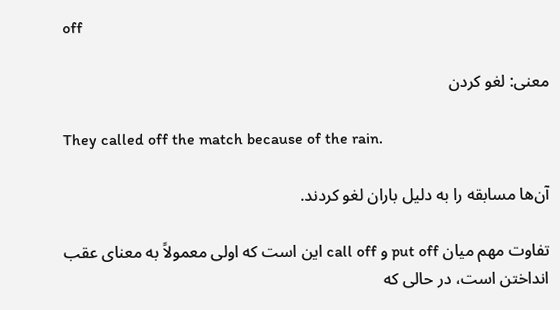off

معنی: لغو کردن

They called off the match because of the rain.

آن‌ها مسابقه را به دلیل باران لغو کردند.

تفاوت مهم میان put off و call off این است که اولی معمولاً به معنای عقب انداختن است، در حالی که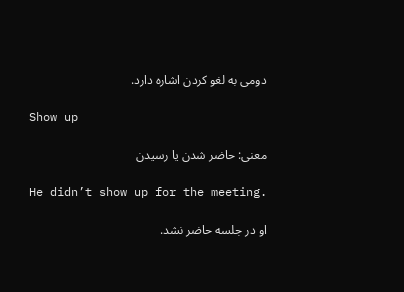دومی به لغو کردن اشاره دارد.

Show up

معنی: حاضر شدن یا رسیدن

He didn’t show up for the meeting.

او در جلسه حاضر نشد.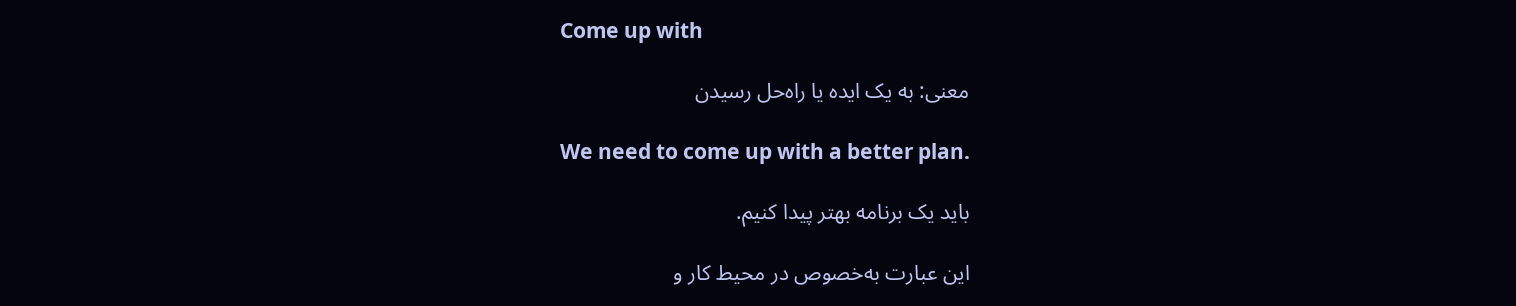Come up with

معنی: به یک ایده یا راه‌حل رسیدن

We need to come up with a better plan.

باید یک برنامه بهتر پیدا کنیم.

این عبارت به‌خصوص در محیط کار و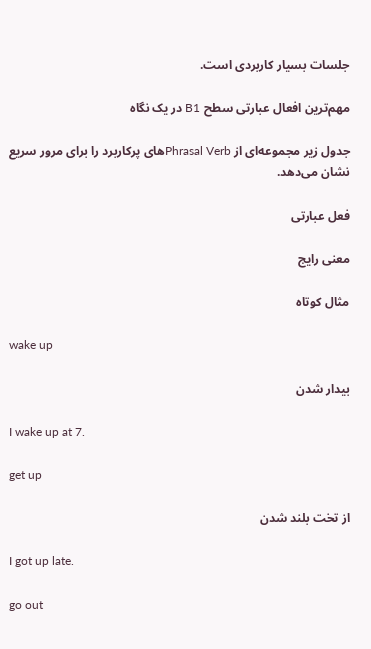جلسات بسیار کاربردی است.

مهم‌ترین افعال عبارتی سطح B1 در یک نگاه

جدول زیر مجموعه‌ای از Phrasal Verbهای پرکاربرد را برای مرور سریع نشان می‌دهد.

فعل عبارتی

معنی رایج

مثال کوتاه

wake up

بیدار شدن

I wake up at 7.

get up

از تخت بلند شدن

I got up late.

go out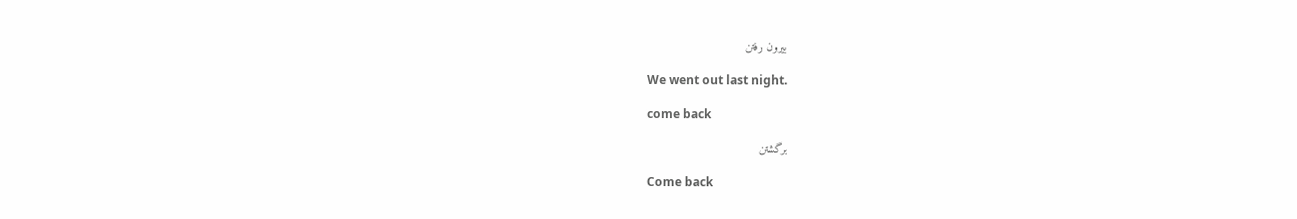بیرون رفتن

We went out last night.

come back

برگشتن

Come back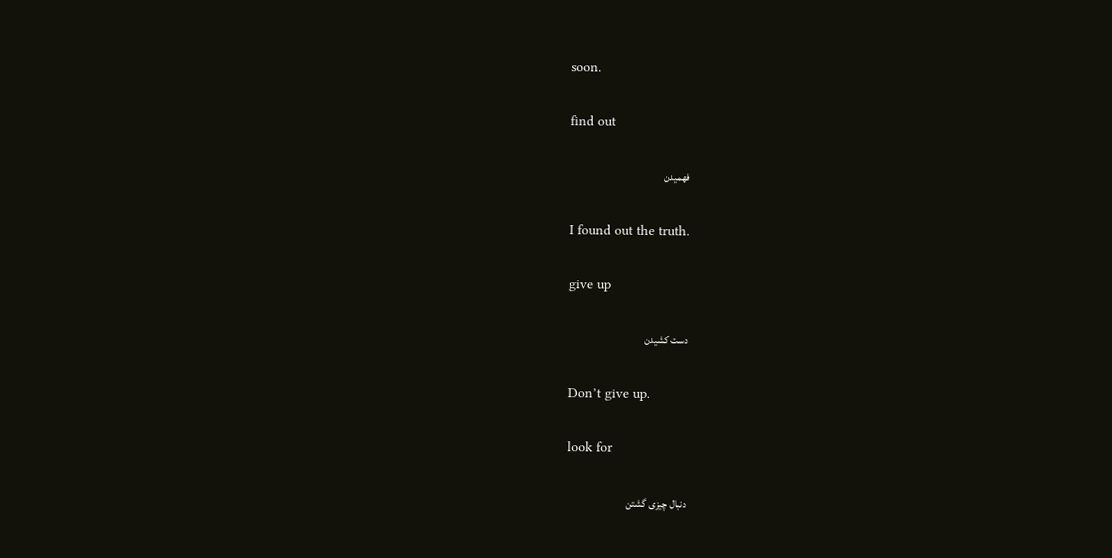soon.

find out

فهمیدن

I found out the truth.

give up

دست کشیدن

Don’t give up.

look for

دنبال چیزی گشتن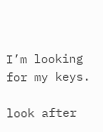I’m looking for my keys.

look after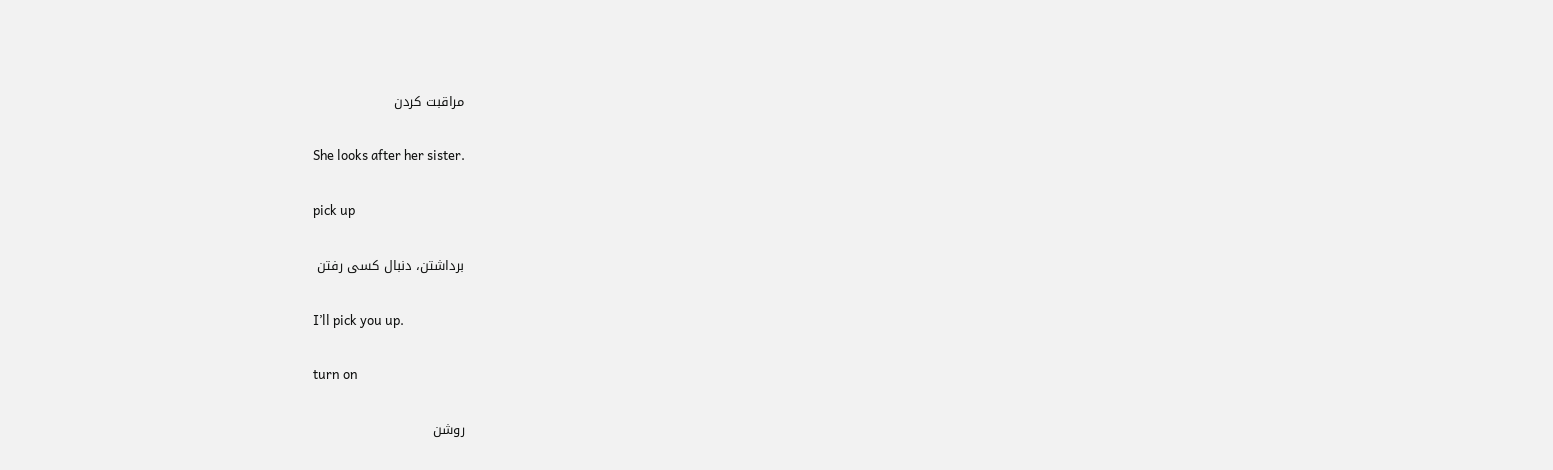مراقبت کردن

She looks after her sister.

pick up

برداشتن، دنبال کسی رفتن

I’ll pick you up.

turn on

روشن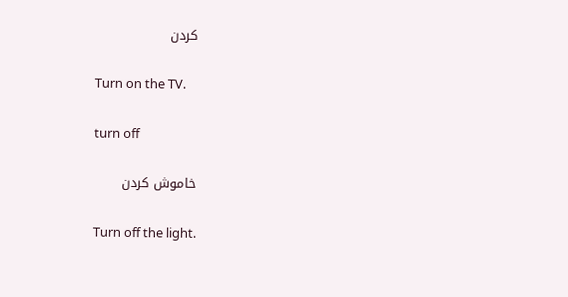کردن

Turn on the TV.

turn off

خاموش کردن

Turn off the light.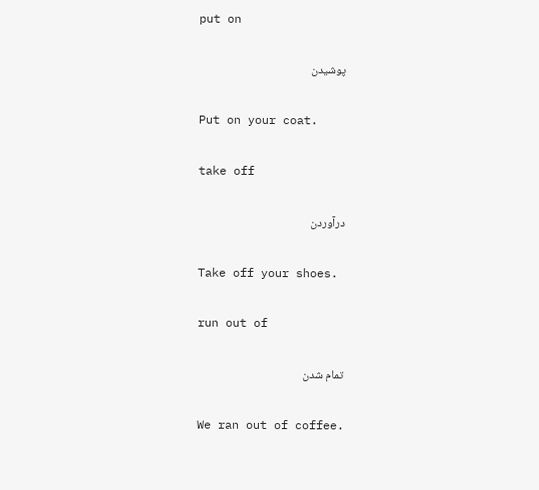put on

پوشیدن

Put on your coat.

take off

درآوردن

Take off your shoes.

run out of

تمام شدن

We ran out of coffee.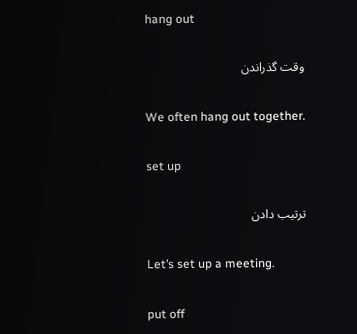hang out

وقت گذراندن

We often hang out together.

set up

ترتیب دادن

Let’s set up a meeting.

put off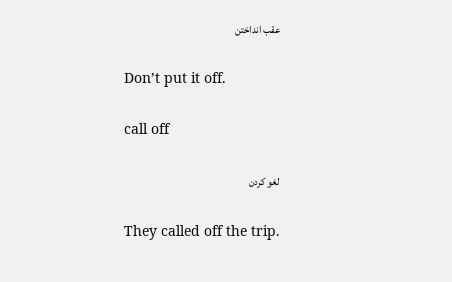عقب انداختن

Don’t put it off.

call off

لغو کردن

They called off the trip.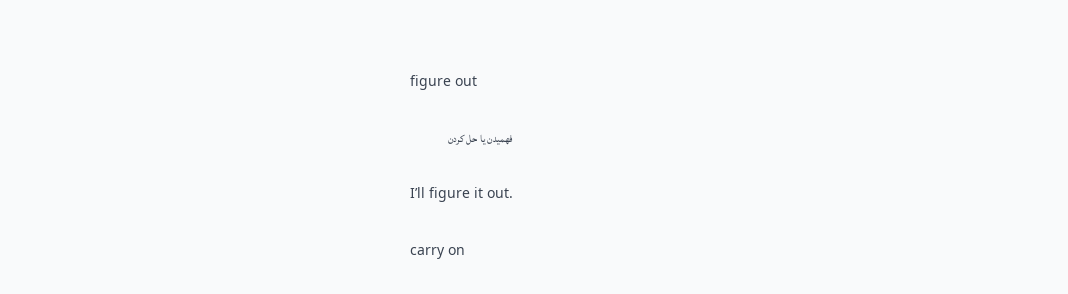figure out

فهمیدن یا حل کردن

I’ll figure it out.

carry on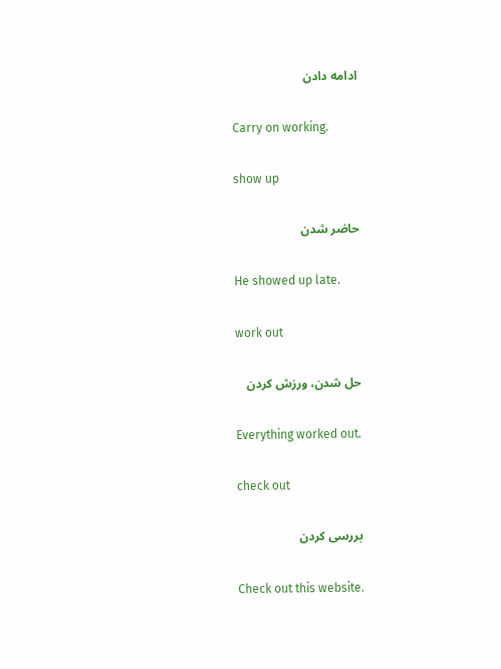ادامه دادن

Carry on working.

show up

حاضر شدن

He showed up late.

work out

حل شدن، ورزش کردن

Everything worked out.

check out

بررسی کردن

Check out this website.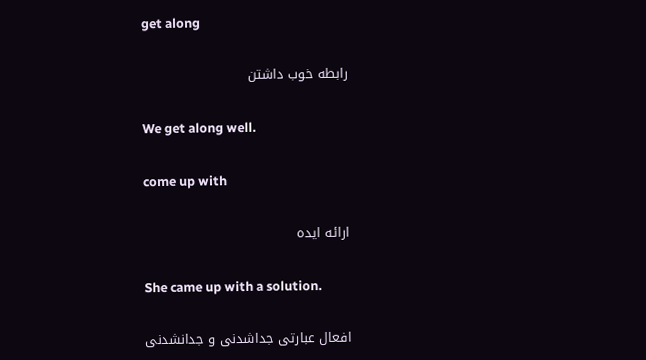get along

رابطه خوب داشتن

We get along well.

come up with

ارائه ایده

She came up with a solution.

افعال عبارتی جداشدنی و جدانشدنی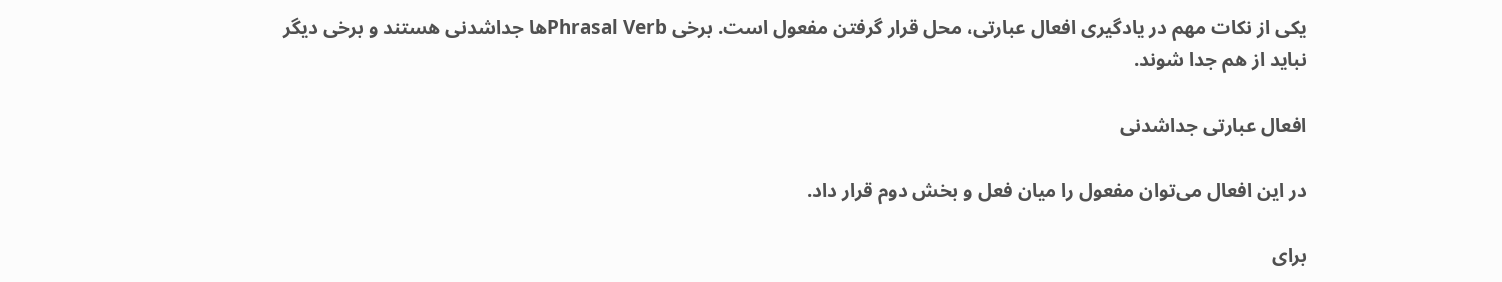یکی از نکات مهم در یادگیری افعال عبارتی، محل قرار گرفتن مفعول است. برخی Phrasal Verbها جداشدنی هستند و برخی دیگر نباید از هم جدا شوند.

افعال عبارتی جداشدنی

در این افعال می‌توان مفعول را میان فعل و بخش دوم قرار داد.

برای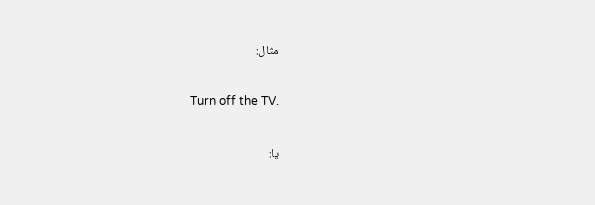مثال:

Turn off the TV.

یا: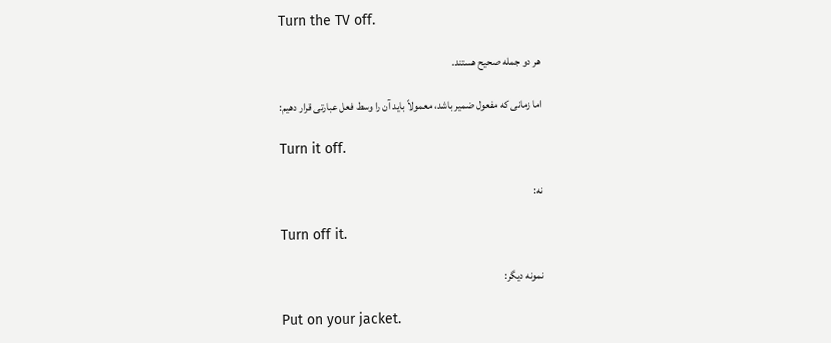Turn the TV off.

هر دو جمله صحیح هستند.

اما زمانی که مفعول ضمیر باشد، معمولاً باید آن را وسط فعل عبارتی قرار دهیم:

Turn it off.

نه:

Turn off it.

نمونه دیگر:

Put on your jacket.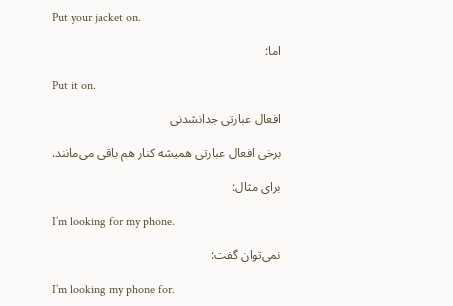Put your jacket on.

اما:

Put it on.

افعال عبارتی جدانشدنی

برخی افعال عبارتی همیشه کنار هم باقی می‌مانند.

برای مثال:

I’m looking for my phone.

نمی‌توان گفت:

I’m looking my phone for.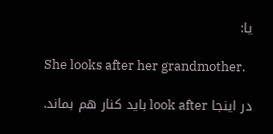یا:

She looks after her grandmother.

در اینجا look after باید کنار هم بماند.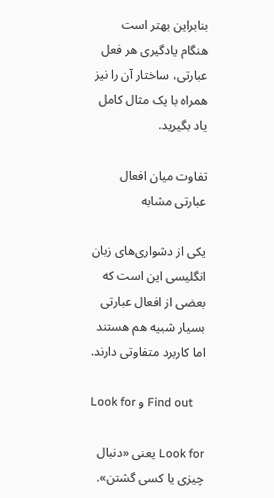بنابراین بهتر است هنگام یادگیری هر فعل عبارتی، ساختار آن را نیز همراه با یک مثال کامل یاد بگیرید.

تفاوت میان افعال عبارتی مشابه

یکی از دشواری‌های زبان انگلیسی این است که بعضی از افعال عبارتی بسیار شبیه هم هستند اما کاربرد متفاوتی دارند.

Look for و Find out

Look for یعنی «دنبال چیزی یا کسی گشتن».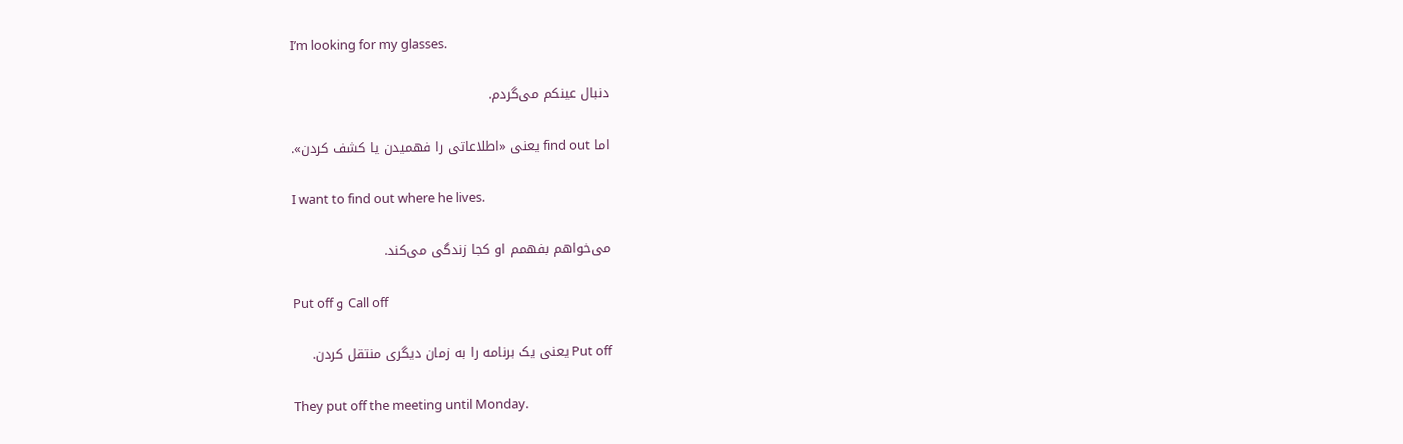I’m looking for my glasses.

دنبال عینکم می‌گردم.

اما find out یعنی «اطلاعاتی را فهمیدن یا کشف کردن».

I want to find out where he lives.

می‌خواهم بفهمم او کجا زندگی می‌کند.

Put off و Call off

Put off یعنی یک برنامه را به زمان دیگری منتقل کردن.

They put off the meeting until Monday.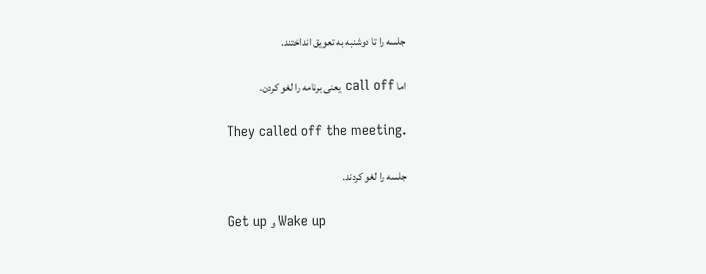جلسه را تا دوشنبه به تعویق انداختند.

اما call off یعنی برنامه را لغو کردن.

They called off the meeting.

جلسه را لغو کردند.

Get up و Wake up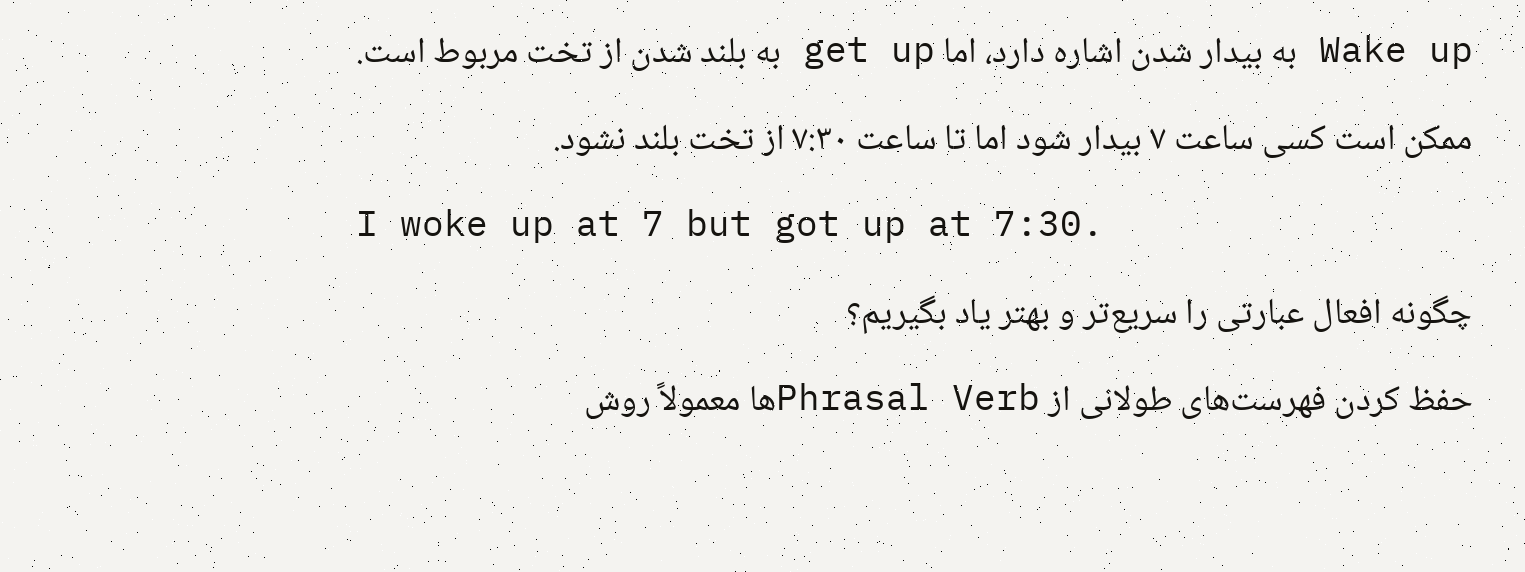Wake up به بیدار شدن اشاره دارد، اما get up به بلند شدن از تخت مربوط است.

ممکن است کسی ساعت ۷ بیدار شود اما تا ساعت ۷:۳۰ از تخت بلند نشود.

I woke up at 7 but got up at 7:30.

چگونه افعال عبارتی را سریع‌تر و بهتر یاد بگیریم؟

حفظ کردن فهرست‌های طولانی از Phrasal Verbها معمولاً روش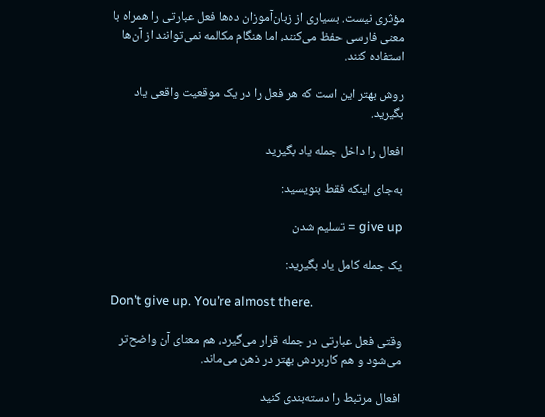مؤثری نیست. بسیاری از زبان‌آموزان ده‌ها فعل عبارتی را همراه با معنی فارسی حفظ می‌کنند، اما هنگام مکالمه نمی‌توانند از آن‌ها استفاده کنند.

روش بهتر این است که هر فعل را در یک موقعیت واقعی یاد بگیرید.

افعال را داخل جمله یاد بگیرید

به‌جای اینکه فقط بنویسید:

give up = تسلیم شدن

یک جمله کامل یاد بگیرید:

Don’t give up. You’re almost there.

وقتی فعل عبارتی در جمله قرار می‌گیرد، هم معنای آن واضح‌تر می‌شود و هم کاربردش بهتر در ذهن می‌ماند.

افعال مرتبط را دسته‌بندی کنید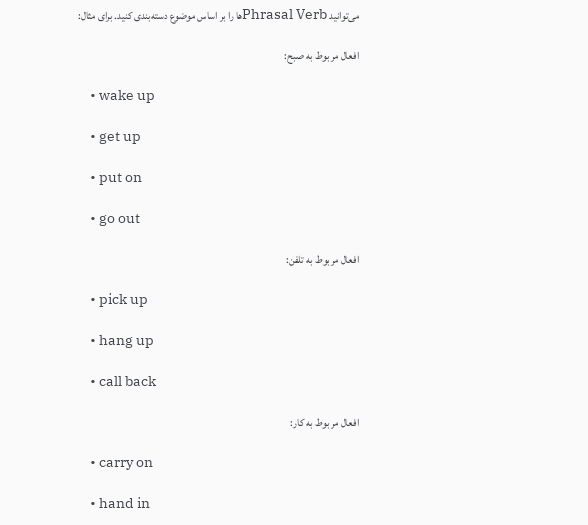می‌توانید Phrasal Verbها را بر اساس موضوع دسته‌بندی کنید. برای مثال:

افعال مربوط به صبح:

    • wake up

    • get up

    • put on

    • go out

افعال مربوط به تلفن:

    • pick up

    • hang up

    • call back

افعال مربوط به کار:

    • carry on

    • hand in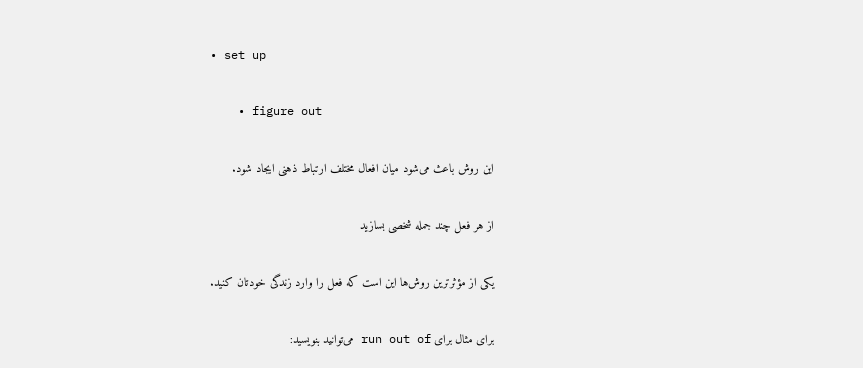• set up

    • figure out

این روش باعث می‌شود میان افعال مختلف ارتباط ذهنی ایجاد شود.

از هر فعل چند جمله شخصی بسازید

یکی از مؤثرترین روش‌ها این است که فعل را وارد زندگی خودتان کنید.

برای مثال برای run out of می‌توانید بنویسید: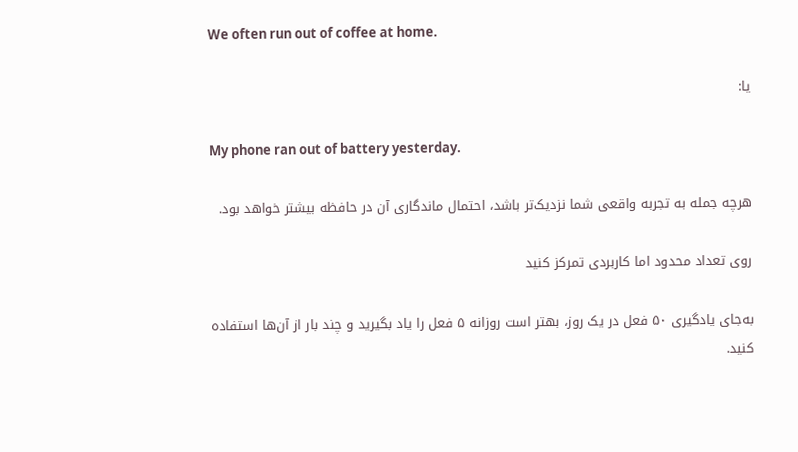We often run out of coffee at home.

یا:

My phone ran out of battery yesterday.

هرچه جمله به تجربه واقعی شما نزدیک‌تر باشد، احتمال ماندگاری آن در حافظه بیشتر خواهد بود.

روی تعداد محدود اما کاربردی تمرکز کنید

به‌جای یادگیری ۵۰ فعل در یک روز، بهتر است روزانه ۵ فعل را یاد بگیرید و چند بار از آن‌ها استفاده کنید.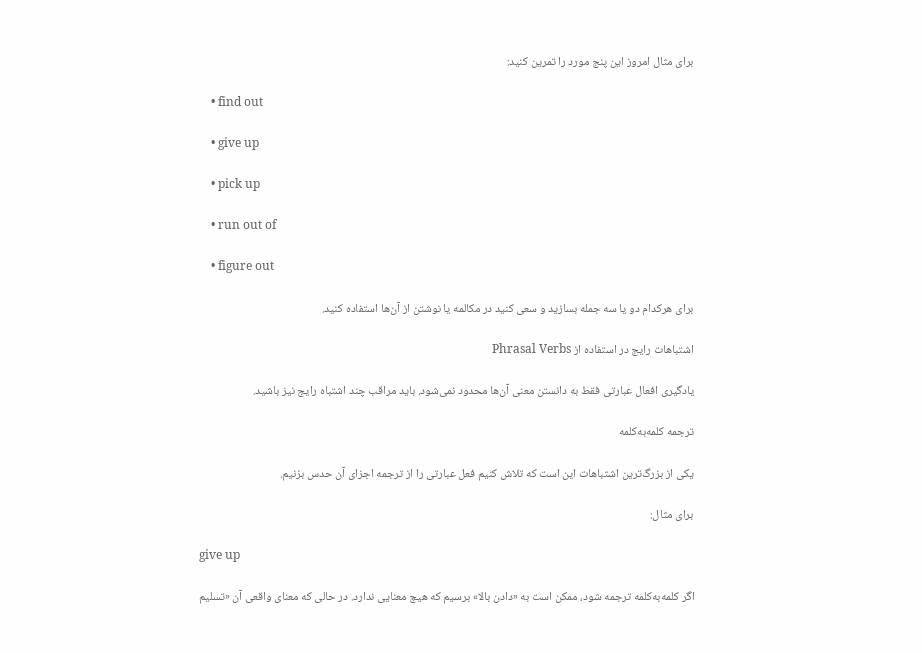برای مثال امروز این پنج مورد را تمرین کنید:

    • find out

    • give up

    • pick up

    • run out of

    • figure out

برای هرکدام دو یا سه جمله بسازید و سعی کنید در مکالمه یا نوشتن از آن‌ها استفاده کنید.

اشتباهات رایج در استفاده از Phrasal Verbs

یادگیری افعال عبارتی فقط به دانستن معنی آن‌ها محدود نمی‌شود. باید مراقب چند اشتباه رایج نیز باشید.

ترجمه کلمه‌به‌کلمه

یکی از بزرگ‌ترین اشتباهات این است که تلاش کنیم فعل عبارتی را از ترجمه اجزای آن حدس بزنیم.

برای مثال:

give up

اگر کلمه‌به‌کلمه ترجمه شود، ممکن است به «دادن بالا» برسیم که هیچ معنایی ندارد. در حالی که معنای واقعی آن «تسلیم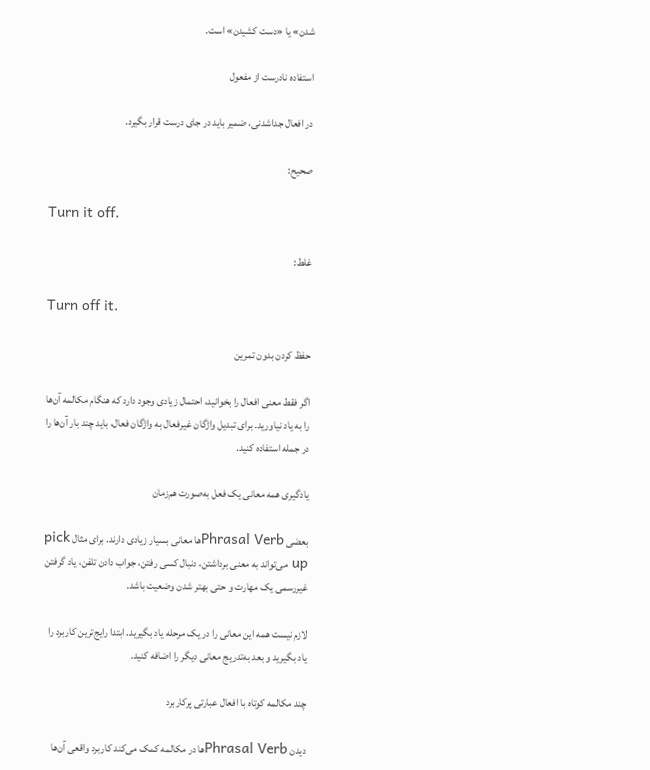شدن» یا «دست کشیدن» است.

استفاده نادرست از مفعول

در افعال جداشدنی، ضمیر باید در جای درست قرار بگیرد.

صحیح:

Turn it off.

غلط:

Turn off it.

حفظ کردن بدون تمرین

اگر فقط معنی افعال را بخوانید، احتمال زیادی وجود دارد که هنگام مکالمه آن‌ها را به یاد نیاورید. برای تبدیل واژگان غیرفعال به واژگان فعال، باید چند بار آن‌ها را در جمله استفاده کنید.

یادگیری همه معانی یک فعل به‌صورت هم‌زمان

بعضی Phrasal Verbها معانی بسیار زیادی دارند. برای مثال pick up می‌تواند به معنی برداشتن، دنبال کسی رفتن، جواب دادن تلفن، یاد گرفتن غیررسمی یک مهارت و حتی بهتر شدن وضعیت باشد.

لازم نیست همه این معانی را در یک مرحله یاد بگیرید. ابتدا رایج‌ترین کاربرد را یاد بگیرید و بعد به‌تدریج معانی دیگر را اضافه کنید.

چند مکالمه کوتاه با افعال عبارتی پرکاربرد

دیدن Phrasal Verbها در مکالمه کمک می‌کند کاربرد واقعی آن‌ها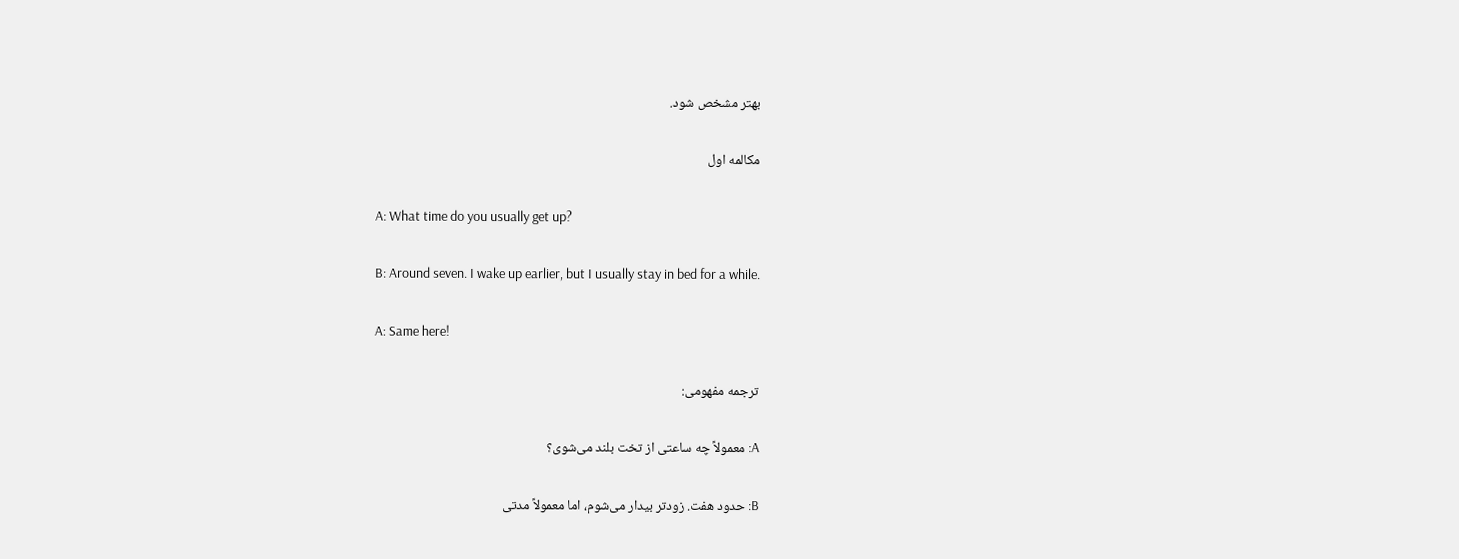بهتر مشخص شود.

مکالمه اول

A: What time do you usually get up?

B: Around seven. I wake up earlier, but I usually stay in bed for a while.

A: Same here!

ترجمه مفهومی:

A: معمولاً چه ساعتی از تخت بلند می‌شوی؟

B: حدود هفت. زودتر بیدار می‌شوم، اما معمولاً مدتی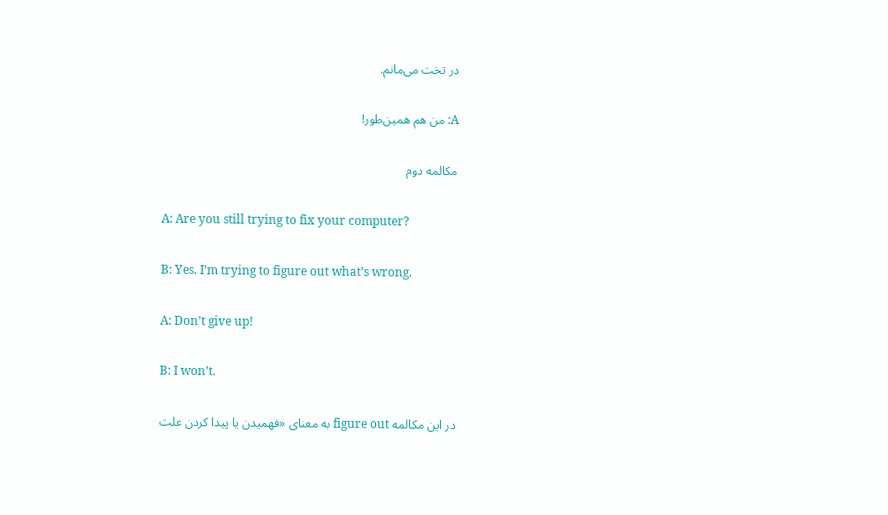در تخت می‌مانم.

A: من هم همین‌طور!

مکالمه دوم

A: Are you still trying to fix your computer?

B: Yes. I’m trying to figure out what’s wrong.

A: Don’t give up!

B: I won’t.

در این مکالمه figure out به معنای «فهمیدن یا پیدا کردن علت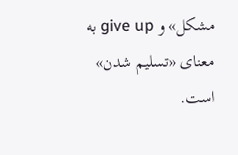مشکل» و give up به معنای «تسلیم شدن» است.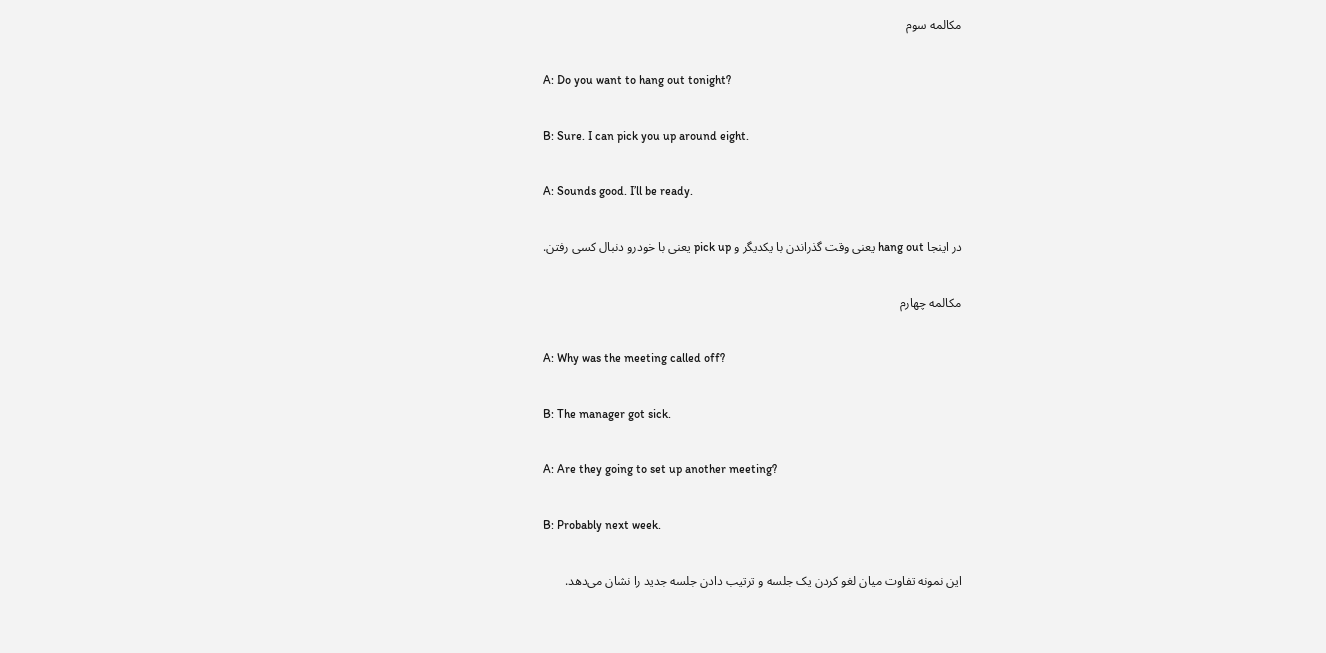مکالمه سوم

A: Do you want to hang out tonight?

B: Sure. I can pick you up around eight.

A: Sounds good. I’ll be ready.

در اینجا hang out یعنی وقت گذراندن با یکدیگر و pick up یعنی با خودرو دنبال کسی رفتن.

مکالمه چهارم

A: Why was the meeting called off?

B: The manager got sick.

A: Are they going to set up another meeting?

B: Probably next week.

این نمونه تفاوت میان لغو کردن یک جلسه و ترتیب دادن جلسه جدید را نشان می‌دهد.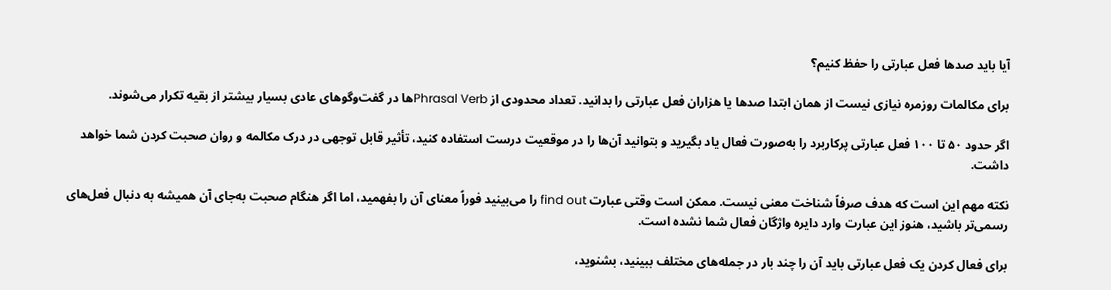آیا باید صدها فعل عبارتی را حفظ کنیم؟

برای مکالمات روزمره نیازی نیست از همان ابتدا صدها یا هزاران فعل عبارتی را بدانید. تعداد محدودی از Phrasal Verbها در گفت‌وگوهای عادی بسیار بیشتر از بقیه تکرار می‌شوند.

اگر حدود ۵۰ تا ۱۰۰ فعل عبارتی پرکاربرد را به‌صورت فعال یاد بگیرید و بتوانید آن‌ها را در موقعیت درست استفاده کنید، تأثیر قابل توجهی در درک مکالمه و روان صحبت کردن شما خواهد داشت.

نکته مهم این است که هدف صرفاً شناخت معنی نیست. ممکن است وقتی عبارت find out را می‌بینید فوراً معنای آن را بفهمید، اما اگر هنگام صحبت به‌جای آن همیشه به دنبال فعل‌های رسمی‌تر باشید، هنوز این عبارت وارد دایره واژگان فعال شما نشده است.

برای فعال کردن یک فعل عبارتی باید آن را چند بار در جمله‌های مختلف ببینید، بشنوید،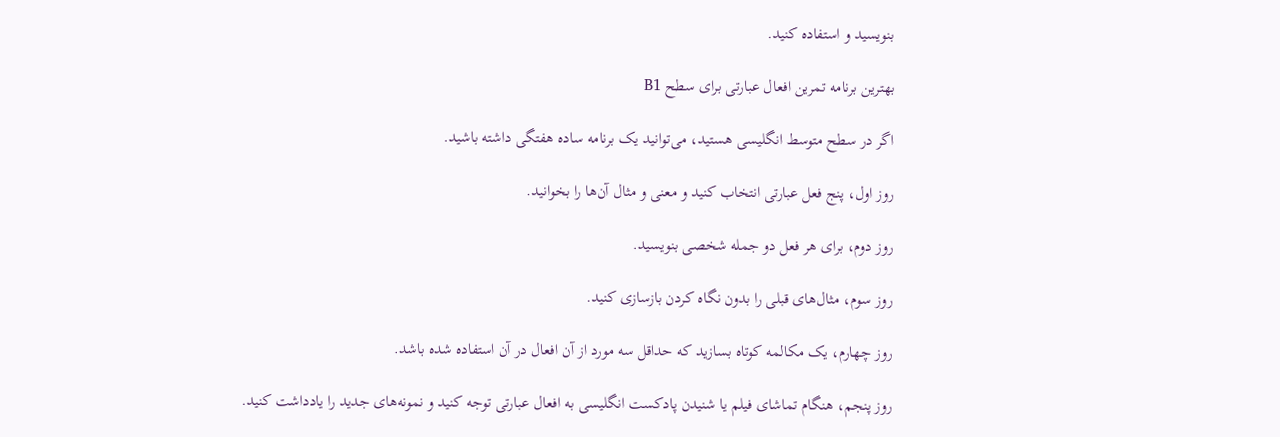بنویسید و استفاده کنید.

بهترین برنامه تمرین افعال عبارتی برای سطح B1

اگر در سطح متوسط انگلیسی هستید، می‌توانید یک برنامه ساده هفتگی داشته باشید.

روز اول، پنج فعل عبارتی انتخاب کنید و معنی و مثال آن‌ها را بخوانید.

روز دوم، برای هر فعل دو جمله شخصی بنویسید.

روز سوم، مثال‌های قبلی را بدون نگاه کردن بازسازی کنید.

روز چهارم، یک مکالمه کوتاه بسازید که حداقل سه مورد از آن افعال در آن استفاده شده باشد.

روز پنجم، هنگام تماشای فیلم یا شنیدن پادکست انگلیسی به افعال عبارتی توجه کنید و نمونه‌های جدید را یادداشت کنید.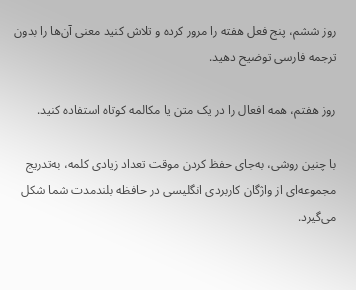روز ششم، پنج فعل هفته را مرور کرده و تلاش کنید معنی آن‌ها را بدون ترجمه فارسی توضیح دهید.

روز هفتم، همه افعال را در یک متن یا مکالمه کوتاه استفاده کنید.

با چنین روشی، به‌جای حفظ کردن موقت تعداد زیادی کلمه، به‌تدریج مجموعه‌ای از واژگان کاربردی انگلیسی در حافظه بلندمدت شما شکل می‌گیرد.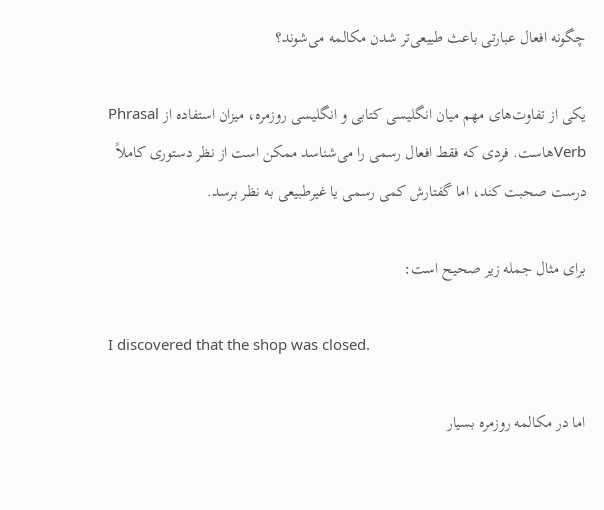چگونه افعال عبارتی باعث طبیعی‌تر شدن مکالمه می‌شوند؟

یکی از تفاوت‌های مهم میان انگلیسی کتابی و انگلیسی روزمره، میزان استفاده از Phrasal Verbهاست. فردی که فقط افعال رسمی را می‌شناسد ممکن است از نظر دستوری کاملاً درست صحبت کند، اما گفتارش کمی رسمی یا غیرطبیعی به نظر برسد.

برای مثال جمله زیر صحیح است:

I discovered that the shop was closed.

اما در مکالمه روزمره بسیار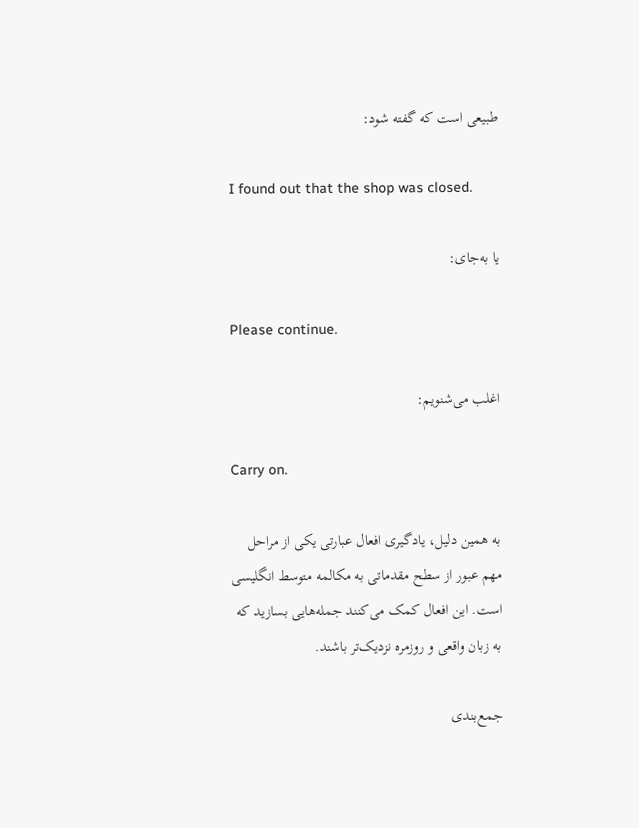طبیعی است که گفته شود:

I found out that the shop was closed.

یا به‌جای:

Please continue.

اغلب می‌شنویم:

Carry on.

به همین دلیل، یادگیری افعال عبارتی یکی از مراحل مهم عبور از سطح مقدماتی به مکالمه متوسط انگلیسی است. این افعال کمک می‌کنند جمله‌هایی بسازید که به زبان واقعی و روزمره نزدیک‌تر باشند.

جمع‌بندی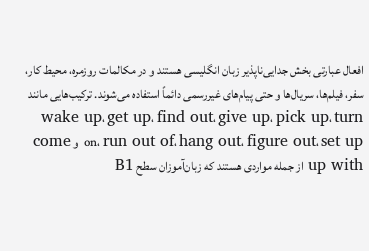افعال عبارتی بخش جدایی‌ناپذیر زبان انگلیسی هستند و در مکالمات روزمره، محیط کار، سفر، فیلم‌ها، سریال‌ها و حتی پیام‌های غیررسمی دائماً استفاده می‌شوند. ترکیب‌هایی مانند wake up، get up، find out، give up، pick up، turn on، run out of، hang out، figure out، set up و come up with از جمله مواردی هستند که زبان‌آموزان سطح B1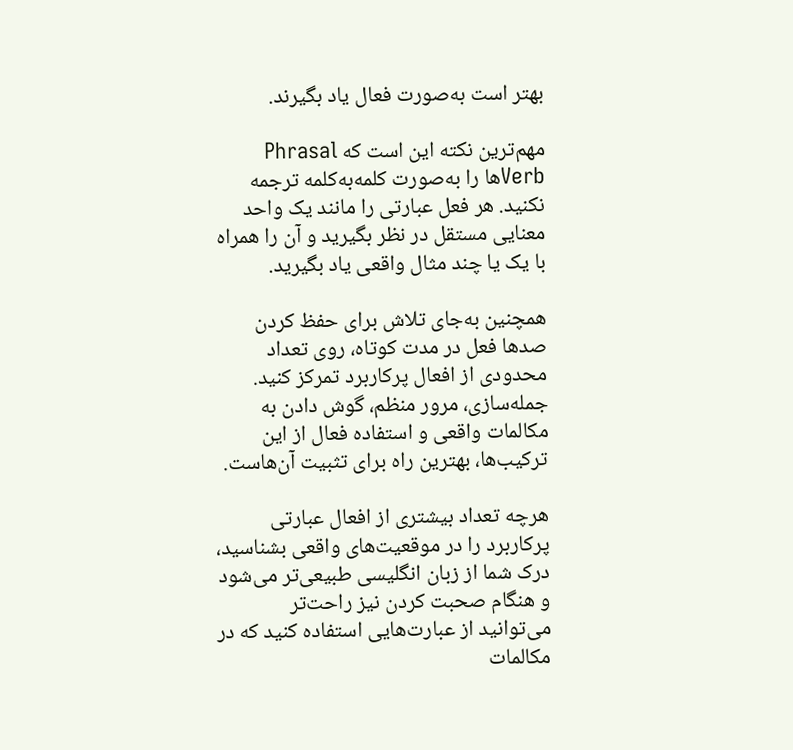بهتر است به‌صورت فعال یاد بگیرند.

مهم‌ترین نکته این است که Phrasal Verbها را به‌صورت کلمه‌به‌کلمه ترجمه نکنید. هر فعل عبارتی را مانند یک واحد معنایی مستقل در نظر بگیرید و آن را همراه با یک یا چند مثال واقعی یاد بگیرید.

همچنین به‌جای تلاش برای حفظ کردن صدها فعل در مدت کوتاه، روی تعداد محدودی از افعال پرکاربرد تمرکز کنید. جمله‌سازی، مرور منظم، گوش دادن به مکالمات واقعی و استفاده فعال از این ترکیب‌ها، بهترین راه برای تثبیت آن‌هاست.

هرچه تعداد بیشتری از افعال عبارتی پرکاربرد را در موقعیت‌های واقعی بشناسید، درک شما از زبان انگلیسی طبیعی‌تر می‌شود و هنگام صحبت کردن نیز راحت‌تر می‌توانید از عبارت‌هایی استفاده کنید که در مکالمات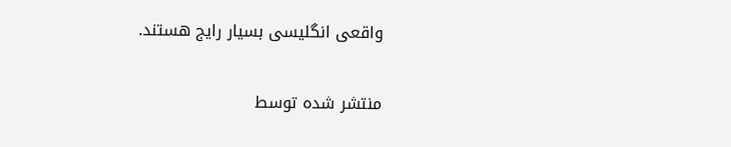واقعی انگلیسی بسیار رایج هستند.

منتشر شده توسط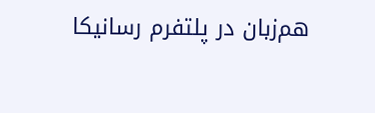هم‌زبان در پلتفرم رسانیکا